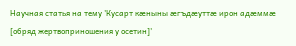Научная статья на тему 'Кусарт кæныны æгъдæуттæ ирон адæммæ [обряд жертвоприношения у осетин]'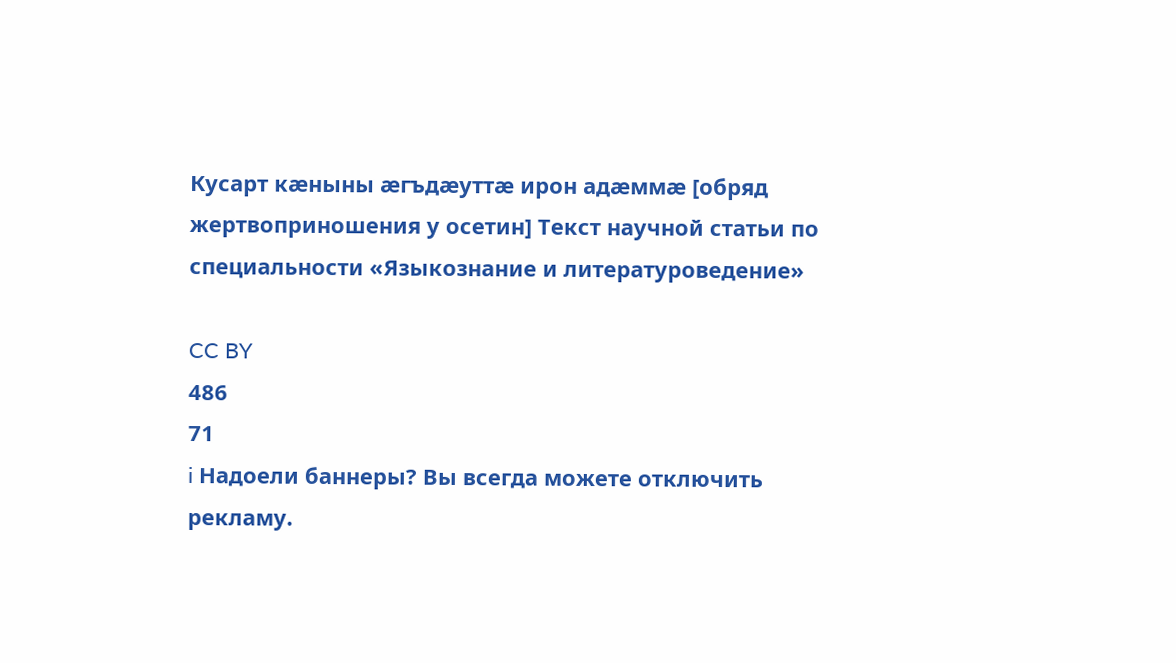Кусарт кæныны æгъдæуттæ ирон адæммæ [обряд жертвоприношения у осетин] Текст научной статьи по специальности «Языкознание и литературоведение»

CC BY
486
71
i Надоели баннеры? Вы всегда можете отключить рекламу.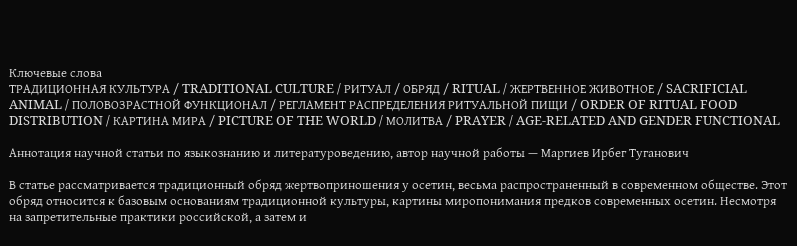Ключевые слова
ТРАДИЦИОННАЯ КУЛЬТУРА / TRADITIONAL CULTURE / РИТУАЛ / ОБРЯД / RITUAL / ЖЕРТВЕННОЕ ЖИВОТНОЕ / SACRIFICIAL ANIMAL / ПОЛОВОЗРАСТНОЙ ФУНКЦИОНАЛ / РЕГЛАМЕНТ РАСПРЕДЕЛЕНИЯ РИТУАЛЬНОЙ ПИЩИ / ORDER OF RITUAL FOOD DISTRIBUTION / КАРТИНА МИРА / PICTURE OF THE WORLD / МОЛИТВА / PRAYER / AGE-RELATED AND GENDER FUNCTIONAL

Аннотация научной статьи по языкознанию и литературоведению, автор научной работы — Маргиев Ирбег Туганович

В статье рассматривается традиционный обряд жертвоприношения у осетин, весьма распространенный в современном обществе. Этот обряд относится к базовым основаниям традиционной культуры, картины миропонимания предков современных осетин. Несмотря на запретительные практики российской, а затем и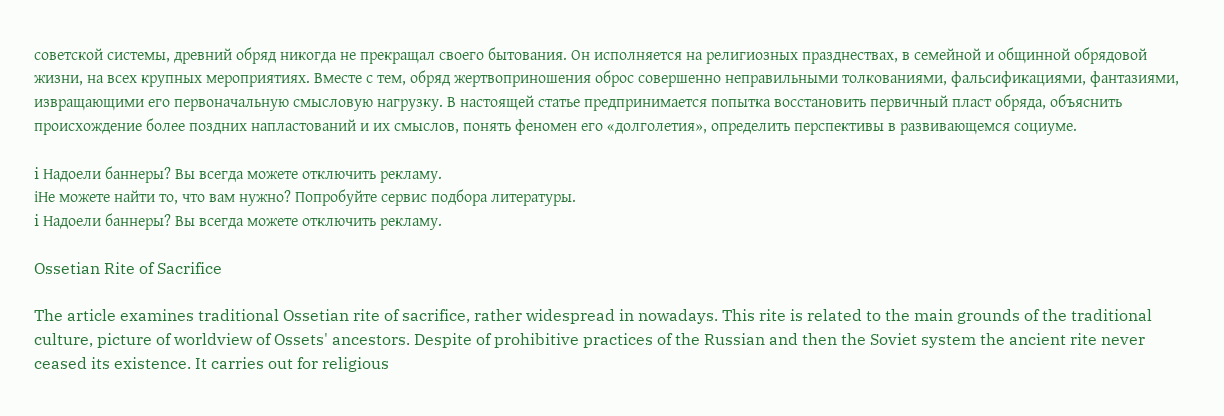советской системы, древний обряд никогда не прекращал своего бытования. Он исполняется на религиозных празднествах, в семейной и общинной обрядовой жизни, на всех крупных мероприятиях. Вместе с тем, обряд жертвоприношения оброс совершенно неправильными толкованиями, фальсификациями, фантазиями, извращающими его первоначальную смысловую нагрузку. В настоящей статье предпринимается попытка восстановить первичный пласт обряда, объяснить происхождение более поздних напластований и их смыслов, понять феномен его «долголетия», определить перспективы в развивающемся социуме.

i Надоели баннеры? Вы всегда можете отключить рекламу.
iНе можете найти то, что вам нужно? Попробуйте сервис подбора литературы.
i Надоели баннеры? Вы всегда можете отключить рекламу.

Ossetian Rite of Sacrifice

The article examines traditional Ossetian rite of sacrifice, rather widespread in nowadays. This rite is related to the main grounds of the traditional culture, picture of worldview of Ossets' ancestors. Despite of prohibitive practices of the Russian and then the Soviet system the ancient rite never ceased its existence. It carries out for religious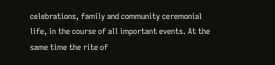celebrations, family and community ceremonial life, in the course of all important events. At the same time the rite of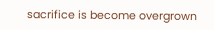sacrifice is become overgrown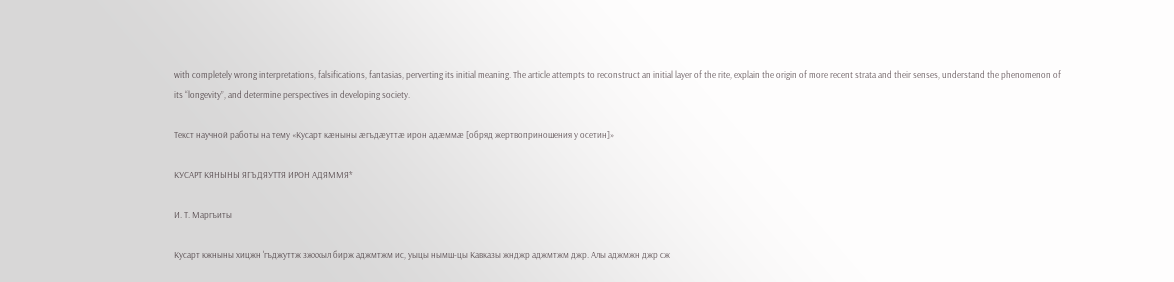with completely wrong interpretations, falsifications, fantasias, perverting its initial meaning. The article attempts to reconstruct an initial layer of the rite, explain the origin of more recent strata and their senses, understand the phenomenon of its “longevity”, and determine perspectives in developing society.

Текст научной работы на тему «Кусарт кæныны æгъдæуттæ ирон адæммæ [обряд жертвоприношения у осетин]»

КУСАРТ КЯНЫНЫ ЯГЪДЯУТТЯ ИРОН АДЯММЯ*

И. Т. Маргъиты

Кусарт кжныны хицжн 'гъджуттж зжххыл бирж аджмтжм ис, уыцы нымш-цы Кавказы жнджр аджмтжм джр. Алы аджмжн джр сж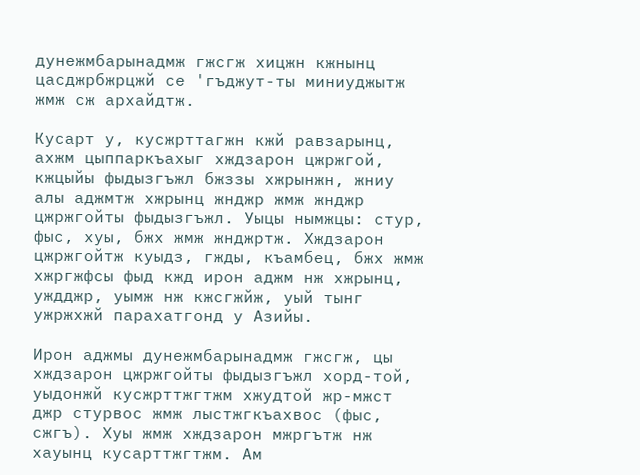дунежмбарынадмж гжсгж хицжн кжнынц цасджрбжрцжй се 'гъджут-ты миниуджытж жмж сж архайдтж.

Кусарт у, кусжрттагжн кжй равзарынц, ахжм цыппаркъахыг хждзарон цжржгой, кжцыйы фыдызгъжл бжззы хжрынжн, жниу алы аджмтж хжрынц жнджр жмж жнджр цжржгойты фыдызгъжл. Уыцы нымжцы: стур, фыс, хуы, бжх жмж жнджртж. Хждзарон цжржгойтж куыдз, гжды, къамбец, бжх жмж хжргжфсы фыд кжд ирон аджм нж хжрынц, уждджр, уымж нж кжсгжйж, уый тынг ужржхжй парахатгонд у Азийы.

Ирон аджмы дунежмбарынадмж гжсгж, цы хждзарон цжржгойты фыдызгъжл хорд-той, уыдонжй кусжрттжгтжм хжудтой жр-мжст джр стурвос жмж лыстжгкъахвос (фыс, сжгъ). Хуы жмж хждзарон мжргътж нж хауынц кусарттжгтжм. Ам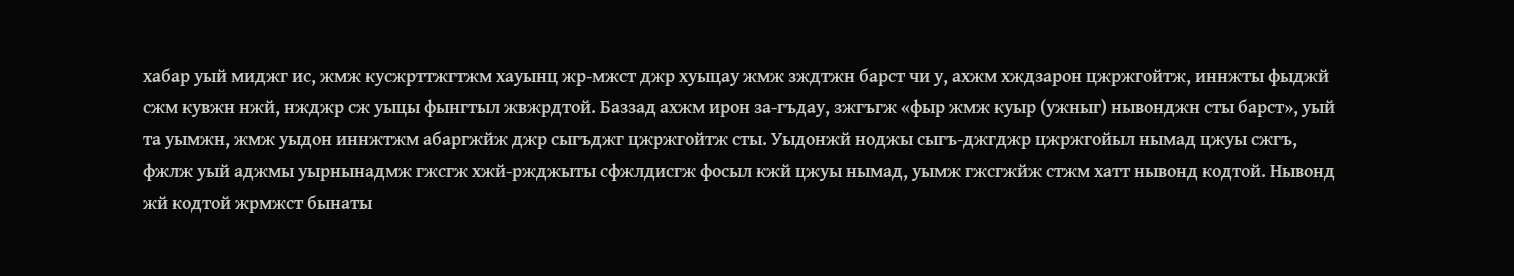хабар уый миджг ис, жмж кусжрттжгтжм хауынц жр-мжст джр хуыцау жмж зждтжн барст чи у, ахжм хждзарон цжржгойтж, иннжты фыджй сжм кувжн нжй, нжджр сж уыцы фынгтыл жвжрдтой. Баззад ахжм ирон за-гъдау, зжгъгж «фыр жмж куыр (ужныг) нывонджн сты барст», уый та уымжн, жмж уыдон иннжтжм абаргжйж джр сыгъджг цжржгойтж сты. Уыдонжй ноджы сыгъ-джгджр цжржгойыл нымад цжуы сжгъ, фжлж уый аджмы уырнынадмж гжсгж хжй-ржджыты сфжлдисгж фосыл кжй цжуы нымад, уымж гжсгжйж стжм хатт нывонд кодтой. Нывонд жй кодтой жрмжст бынаты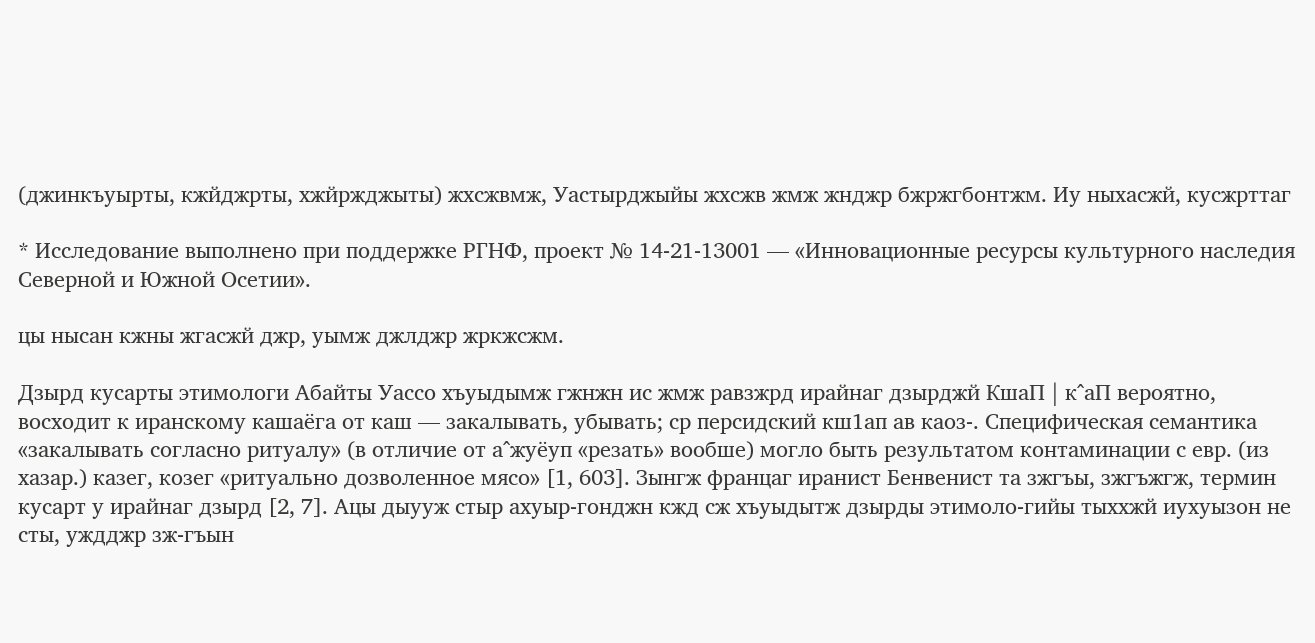(джинкъуырты, кжйджрты, хжйржджыты) жхсжвмж, Уастырджыйы жхсжв жмж жнджр бжржгбонтжм. Иу ныхасжй, кусжрттаг

* Исследование выполнено при поддержке РГНФ, проект № 14-21-13001 — «Инновационные ресурсы культурного наследия Северной и Южной Осетии».

цы нысан кжны жгасжй джр, уымж джлджр жркжсжм.

Дзырд кусарты этимологи Абайты Уассо хъуыдымж гжнжн ис жмж равзжрд ирайнаг дзырджй КшаП | к^аП вероятно, восходит к иранскому кашаёга от каш — закалывать, убывать; ср персидский кш1ап ав каоз-. Специфическая семантика «закалывать согласно ритуалу» (в отличие от а^жуёуп «резать» вообше) могло быть результатом контаминации с евр. (из хазар.) казег, козег «ритуально дозволенное мясо» [1, 603]. Зынгж францаг иранист Бенвенист та зжгъы, зжгъжгж, термин кусарт у ирайнаг дзырд [2, 7]. Ацы дыууж стыр ахуыр-гонджн кжд сж хъуыдытж дзырды этимоло-гийы тыххжй иухуызон не сты, уждджр зж-гъын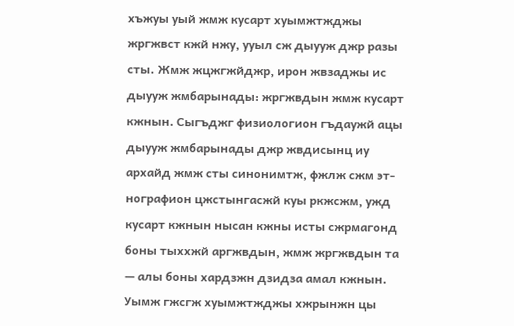хъжуы уый жмж кусарт хуымжтжджы жргжвст кжй нжу, ууыл сж дыууж джр разы сты. Жмж жцжгжйджр, ирон жвзаджы ис дыууж жмбарынады: жргжвдын жмж кусарт кжнын. Сыгъджг физиологион гъдаужй ацы дыууж жмбарынады джр жвдисынц иу архайд жмж сты синонимтж, фжлж сжм эт-нографион цжстынгасжй куы ркжсжм, ужд кусарт кжнын нысан кжны исты сжрмагонд боны тыххжй аргжвдын, жмж жргжвдын та — алы боны хардзжн дзидза амал кжнын. Уымж гжсгж хуымжтжджы хжрынжн цы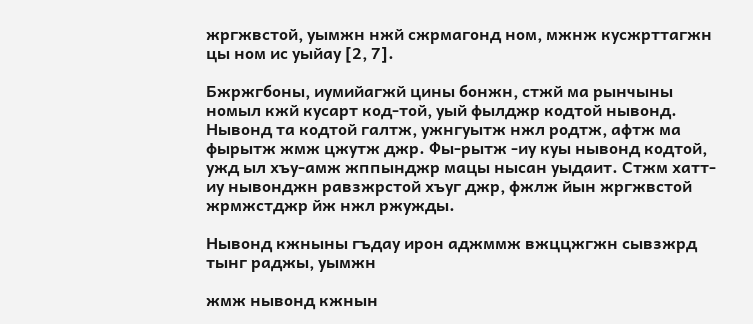жргжвстой, уымжн нжй сжрмагонд ном, мжнж кусжрттагжн цы ном ис уыйау [2, 7].

Бжржгбоны, иумийагжй цины бонжн, стжй ма рынчыны номыл кжй кусарт код-той, уый фылджр кодтой нывонд. Нывонд та кодтой галтж, ужнгуытж нжл родтж, афтж ма фырытж жмж цжутж джр. Фы-рытж -иу куы нывонд кодтой, ужд ыл хъу-амж жппынджр мацы нысан уыдаит. Стжм хатт-иу нывонджн равзжрстой хъуг джр, фжлж йын жргжвстой жрмжстджр йж нжл ржужды.

Нывонд кжныны гъдау ирон аджммж вжццжгжн сывзжрд тынг раджы, уымжн

жмж нывонд кжнын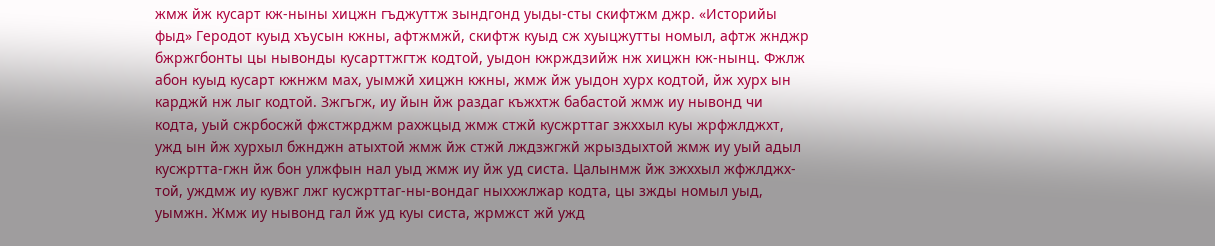жмж йж кусарт кж-ныны хицжн гъджуттж зындгонд уыды-сты скифтжм джр. «Историйы фыд» Геродот куыд хъусын кжны, афтжмжй, скифтж куыд сж хуыцжутты номыл, афтж жнджр бжржгбонты цы нывонды кусарттжгтж кодтой, уыдон кжрждзийж нж хицжн кж-нынц. Фжлж абон куыд кусарт кжнжм мах, уымжй хицжн кжны, жмж йж уыдон хурх кодтой, йж хурх ын карджй нж лыг кодтой. Зжгъгж, иу йын йж раздаг къжхтж бабастой жмж иу нывонд чи кодта, уый сжрбосжй фжстжрджм рахжцыд жмж стжй кусжрттаг зжххыл куы жрфжлджхт, ужд ын йж хурхыл бжнджн атыхтой жмж йж стжй лждзжгжй жрыздыхтой жмж иу уый адыл кусжртта-гжн йж бон улжфын нал уыд жмж иу йж уд систа. Цалынмж йж зжххыл жфжлджх-той, уждмж иу кувжг лжг кусжрттаг-ны-вондаг ныххжлжар кодта, цы зжды номыл уыд, уымжн. Жмж иу нывонд гал йж уд куы систа, жрмжст жй ужд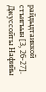райдыдтаиккой стъигъын [3, 26-27]. Джуссойты Нафийы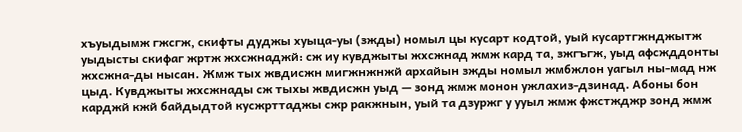хъуыдымж гжсгж, скифты дуджы хуыца-уы (зжды) номыл цы кусарт кодтой, уый кусартгжнджытж уыдысты скифаг жртж жхсжнаджй: сж иу кувджыты жхсжнад жмж кард та, зжгъгж, уыд афсжддонты жхсжна-ды нысан. Жмж тых жвдисжн мигжнжнжй архайын зжды номыл жмбжлон уагыл ны-мад нж цыд. Кувджыты жхсжнады сж тыхы жвдисжн уыд — зонд жмж монон ужлахиз-дзинад. Абоны бон карджй кжй байдыдтой кусжрттаджы сжр ракжнын, уый та дзуржг у ууыл жмж фжстжджр зонд жмж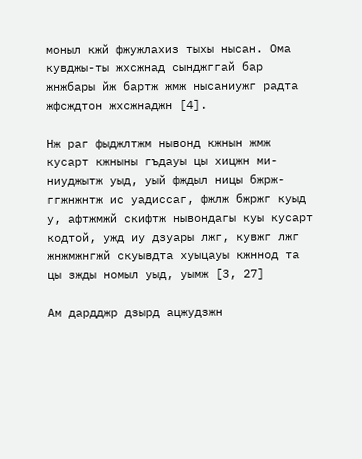моныл кжй фжужлахиз тыхы нысан. Ома кувджы-ты жхсжнад сынджггай бар жнжбары йж бартж жмж нысаниужг радта жфсждтон жхсжнаджн [4].

Нж раг фыджлтжм нывонд кжнын жмж кусарт кжныны гъдауы цы хицжн ми-ниуджытж уыд, уый фждыл ницы бжрж-ггжнжнтж ис уадиссаг, фжлж бжржг куыд у, афтжмжй скифтж нывондагы куы кусарт кодтой, ужд иу дзуары лжг, кувжг лжг жнжмжнгжй скуывдта хуыцауы кжннод та цы зжды номыл уыд, уымж [3, 27]

Ам дардджр дзырд ацжудзжн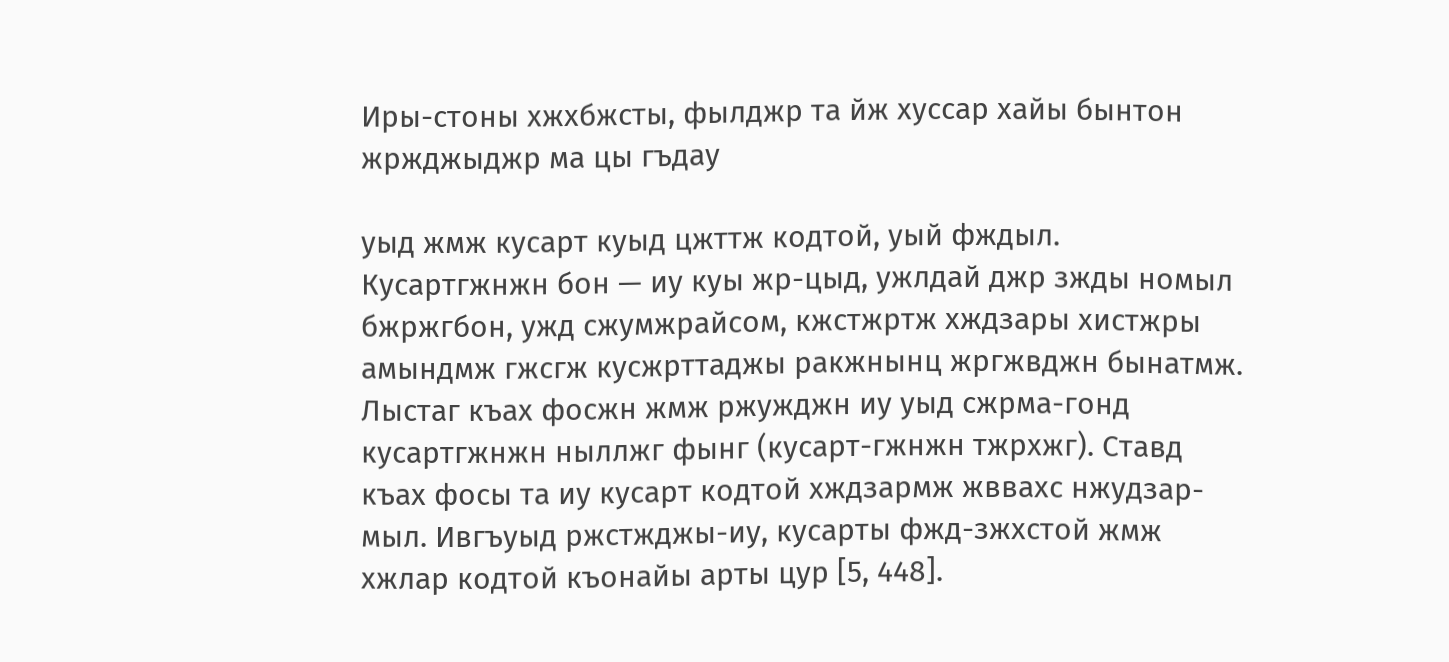Иры-стоны хжхбжсты, фылджр та йж хуссар хайы бынтон жржджыджр ма цы гъдау

уыд жмж кусарт куыд цжттж кодтой, уый фждыл. Кусартгжнжн бон — иу куы жр-цыд, ужлдай джр зжды номыл бжржгбон, ужд сжумжрайсом, кжстжртж хждзары хистжры амындмж гжсгж кусжрттаджы ракжнынц жргжвджн бынатмж. Лыстаг къах фосжн жмж ржужджн иу уыд сжрма-гонд кусартгжнжн ныллжг фынг (кусарт-гжнжн тжрхжг). Ставд къах фосы та иу кусарт кодтой хждзармж жввахс нжудзар-мыл. Ивгъуыд ржстжджы-иу, кусарты фжд-зжхстой жмж хжлар кодтой къонайы арты цур [5, 448].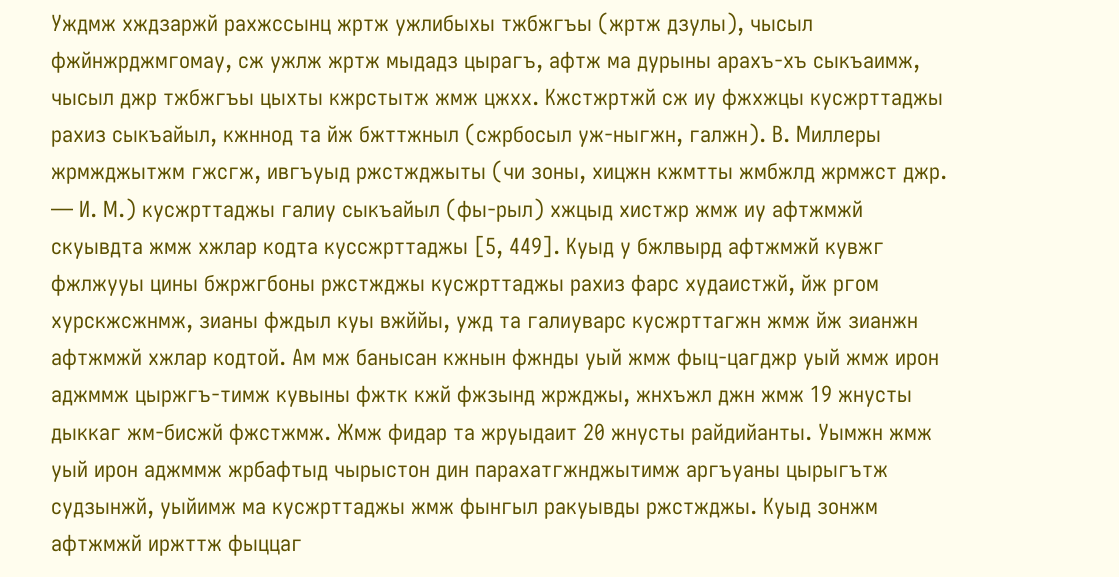Уждмж хждзаржй рахжссынц жртж ужлибыхы тжбжгъы (жртж дзулы), чысыл фжйнжрджмгомау, сж ужлж жртж мыдадз цырагъ, афтж ма дурыны арахъ-хъ сыкъаимж, чысыл джр тжбжгъы цыхты кжрстытж жмж цжхх. Кжстжртжй сж иу фжхжцы кусжрттаджы рахиз сыкъайыл, кжннод та йж бжттжныл (сжрбосыл уж-ныгжн, галжн). В. Миллеры жрмжджытжм гжсгж, ивгъуыд ржстжджыты (чи зоны, хицжн кжмтты жмбжлд жрмжст джр. — И. М.) кусжрттаджы галиу сыкъайыл (фы-рыл) хжцыд хистжр жмж иу афтжмжй скуывдта жмж хжлар кодта куссжрттаджы [5, 449]. Куыд у бжлвырд афтжмжй кувжг фжлжууы цины бжржгбоны ржстжджы кусжрттаджы рахиз фарс худаистжй, йж ргом хурскжсжнмж, зианы фждыл куы вжййы, ужд та галиуварс кусжрттагжн жмж йж зианжн афтжмжй хжлар кодтой. Ам мж банысан кжнын фжнды уый жмж фыц-цагджр уый жмж ирон аджммж цыржгъ-тимж кувыны фжтк кжй фжзынд жржджы, жнхъжл джн жмж 19 жнусты дыккаг жм-бисжй фжстжмж. Жмж фидар та жруыдаит 20 жнусты райдийанты. Уымжн жмж уый ирон аджммж жрбафтыд чырыстон дин парахатгжнджытимж аргъуаны цырыгътж судзынжй, уыйимж ма кусжрттаджы жмж фынгыл ракуывды ржстжджы. Куыд зонжм афтжмжй иржттж фыццаг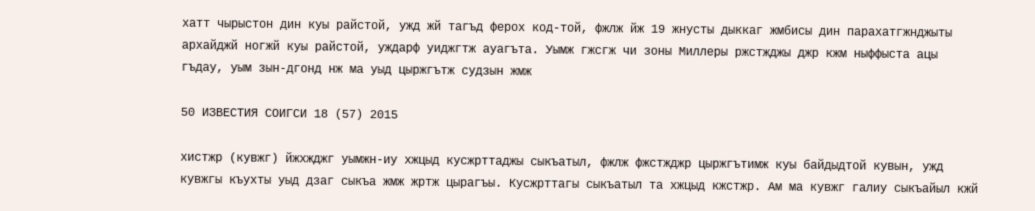хатт чырыстон дин куы райстой, ужд жй тагъд ферох код-той, фжлж йж 19 жнусты дыккаг жмбисы дин парахатгжнджыты архайджй ногжй куы райстой, уждарф уиджгтж ауагъта. Уымж гжсгж чи зоны Миллеры ржстжджы джр кжм ныффыста ацы гъдау, уым зын-дгонд нж ма уыд цыржгътж судзын жмж

50 ИЗВЕСТИЯ СОИГСИ 18 (57) 2015

хистжр (кувжг) йжхжджг уымжн-иу хжцыд кусжрттаджы сыкъатыл, фжлж фжстжджр цыржгътимж куы байдыдтой кувын, ужд кувжгы къухты уыд дзаг сыкъа жмж жртж цырагъы. Кусжрттагы сыкъатыл та хжцыд кжстжр. Ам ма кувжг галиу сыкъайыл кжй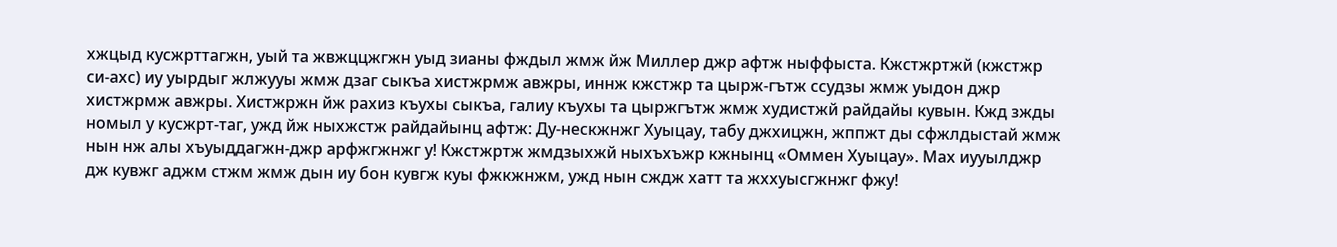хжцыд кусжрттагжн, уый та жвжццжгжн уыд зианы фждыл жмж йж Миллер джр афтж ныффыста. Кжстжртжй (кжстжр си-ахс) иу уырдыг жлжууы жмж дзаг сыкъа хистжрмж авжры, иннж кжстжр та цырж-гътж ссудзы жмж уыдон джр хистжрмж авжры. Хистжржн йж рахиз къухы сыкъа, галиу къухы та цыржгътж жмж худистжй райдайы кувын. Кжд зжды номыл у кусжрт-таг, ужд йж ныхжстж райдайынц афтж: Ду-нескжнжг Хуыцау, табу джхицжн, жппжт ды сфжлдыстай жмж нын нж алы хъуыддагжн-джр арфжгжнжг у! Кжстжртж жмдзыхжй ныхъхъжр кжнынц «Оммен Хуыцау». Мах иууылджр дж кувжг аджм стжм жмж дын иу бон кувгж куы фжкжнжм, ужд нын сждж хатт та жххуысгжнжг фжу!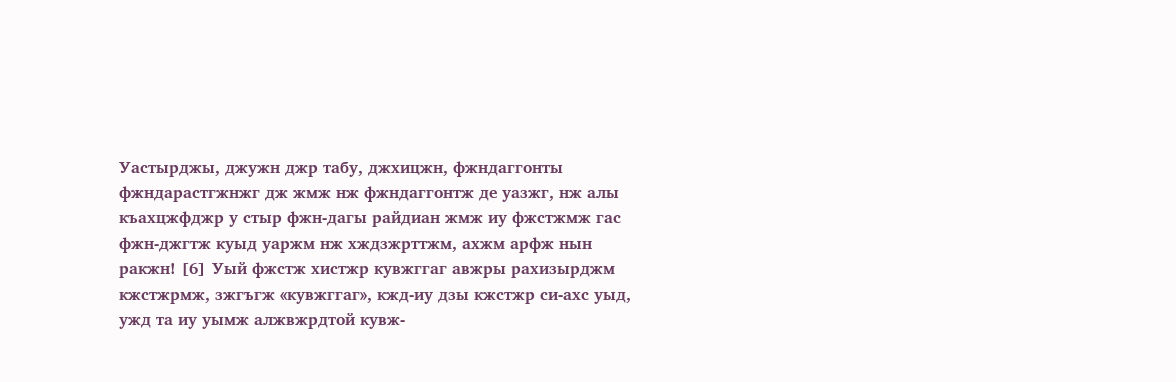Уастырджы, джужн джр табу, джхицжн, фжндаггонты фжндарастгжнжг дж жмж нж фжндаггонтж де уазжг, нж алы къахцжфджр у стыр фжн-дагы райдиан жмж иу фжстжмж гас фжн-джгтж куыд уаржм нж хждзжрттжм, ахжм арфж нын ракжн! [6] Уый фжстж хистжр кувжггаг авжры рахизырджм кжстжрмж, зжгъгж «кувжггаг», кжд-иу дзы кжстжр си-ахс уыд, ужд та иу уымж алжвжрдтой кувж-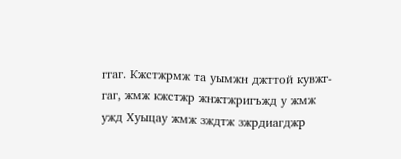ггаг. Кжстжрмж та уымжн джттой кувжг-гаг, жмж кжстжр жнжтжригъжд у жмж ужд Хуыцау жмж зждтж зжрдиагджр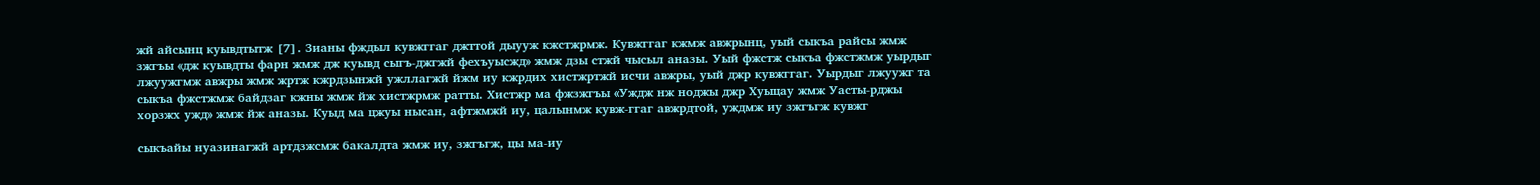жй айсынц куывдтытж [7]. Зианы фждыл кувжггаг джттой дыууж кжстжрмж. Кувжггаг кжмж авжрынц, уый сыкъа райсы жмж зжгъы «дж куывдты фарн жмж дж куывд сыгъ-джгжй фехъуысжд» жмж дзы стжй чысыл аназы. Уый фжстж сыкъа фжстжмж уырдыг лжуужгмж авжры жмж жртж кжрдзынжй ужллагжй йжм иу кжрдих хистжртжй исчи авжры, уый джр кувжггаг. Уырдыг лжуужг та сыкъа фжстжмж байдзаг кжны жмж йж хистжрмж ратты. Хистжр ма фжзжгъы «Уждж нж ноджы джр Хуыцау жмж Уасты-рджы хорзжх ужд» жмж йж аназы. Куыд ма цжуы нысан, афтжмжй иу, цалынмж кувж-ггаг авжрдтой, уждмж иу зжгъгж кувжг

сыкъайы нуазинагжй артдзжсмж бакалдта жмж иу, зжгъгж, цы ма-иу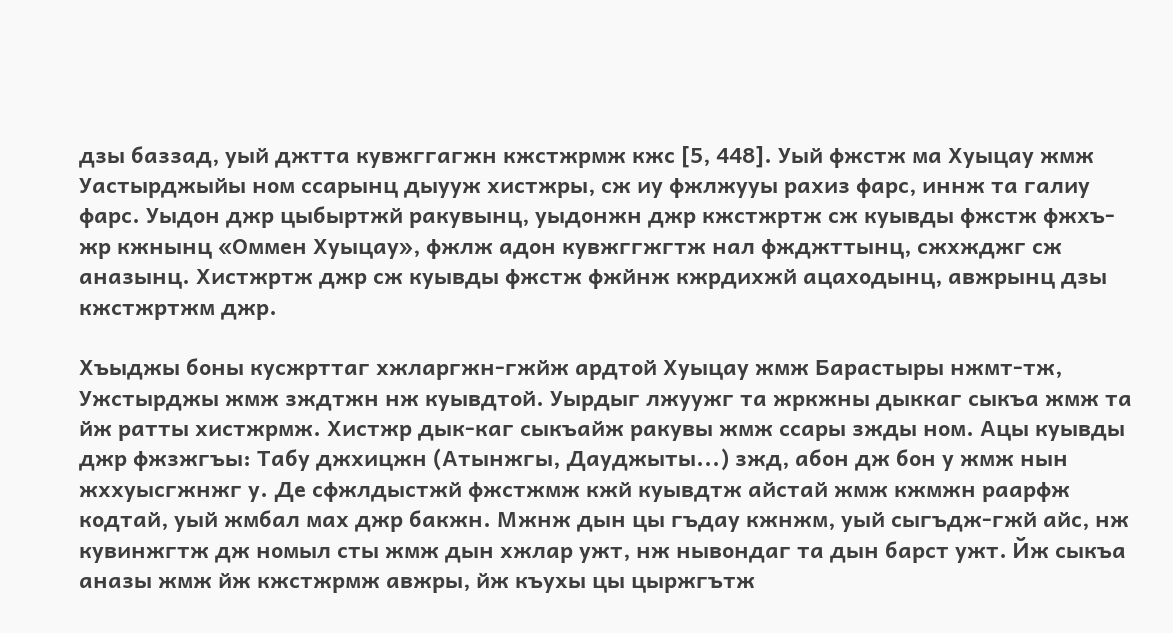дзы баззад, уый джтта кувжггагжн кжстжрмж кжс [5, 448]. Уый фжстж ма Хуыцау жмж Уастырджыйы ном ссарынц дыууж хистжры, сж иу фжлжууы рахиз фарс, иннж та галиу фарс. Уыдон джр цыбыртжй ракувынц, уыдонжн джр кжстжртж сж куывды фжстж фжхъ-жр кжнынц «Оммен Хуыцау», фжлж адон кувжггжгтж нал фжджттынц, сжхжджг сж аназынц. Хистжртж джр сж куывды фжстж фжйнж кжрдихжй ацаходынц, авжрынц дзы кжстжртжм джр.

Хъыджы боны кусжрттаг хжларгжн-гжйж ардтой Хуыцау жмж Барастыры нжмт-тж, Ужстырджы жмж зждтжн нж куывдтой. Уырдыг лжуужг та жркжны дыккаг сыкъа жмж та йж ратты хистжрмж. Хистжр дык-каг сыкъайж ракувы жмж ссары зжды ном. Ацы куывды джр фжзжгъы: Табу джхицжн (Атынжгы, Дауджыты...) зжд, абон дж бон у жмж нын жххуысгжнжг у. Де сфжлдыстжй фжстжмж кжй куывдтж айстай жмж кжмжн раарфж кодтай, уый жмбал мах джр бакжн. Мжнж дын цы гъдау кжнжм, уый сыгъдж-гжй айс, нж кувинжгтж дж номыл сты жмж дын хжлар ужт, нж нывондаг та дын барст ужт. Йж сыкъа аназы жмж йж кжстжрмж авжры, йж къухы цы цыржгътж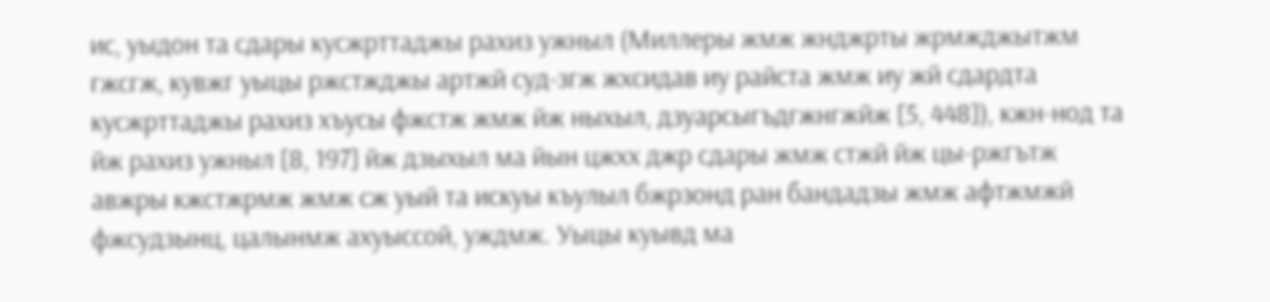ис, уыдон та сдары кусжрттаджы рахиз ужныл (Миллеры жмж жнджрты жрмжджытжм гжсгж, кувжг уыцы ржстжджы артжй суд-згж жхсидав иу райста жмж иу жй сдардта кусжрттаджы рахиз хъусы фжстж жмж йж ныхыл, дзуарсыгъдгжнгжйж [5, 448]), кжн-нод та йж рахиз ужныл [8, 197] йж дзыхыл ма йын цжхх джр сдары жмж стжй йж цы-ржгътж авжры кжстжрмж жмж сж уый та искуы къулыл бжрзонд ран бандадзы жмж афтжмжй фжсудзынц, цалынмж ахуыссой, уждмж. Уыцы куывд ма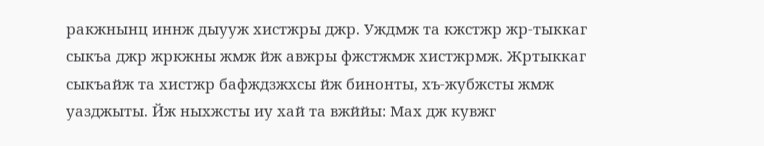ракжнынц иннж дыууж хистжры джр. Уждмж та кжстжр жр-тыккаг сыкъа джр жркжны жмж йж авжры фжстжмж хистжрмж. Жртыккаг сыкъайж та хистжр бафждзжхсы йж бинонты, хъ-жубжсты жмж уазджыты. Йж ныхжсты иу хай та вжййы: Мах дж кувжг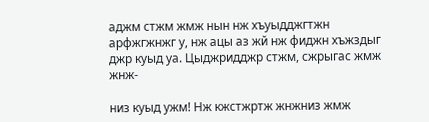аджм стжм жмж нын нж хъуыдджгтжн арфжгжнжг у, нж ацы аз жй нж фиджн хъжздыг джр куыд уа. Цыджридджр стжм, сжрыгас жмж жнж-

низ куыд ужм! Нж кжстжртж жнжниз жмж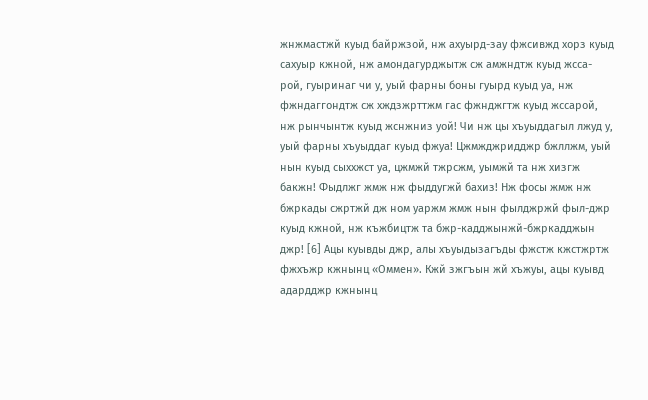жнжмастжй куыд байржзой, нж ахуырд-зау фжсивжд хорз куыд сахуыр кжной, нж амондагурджытж сж амжндтж куыд жсса-рой, гуыринаг чи у, уый фарны боны гуырд куыд уа, нж фжндаггондтж сж хждзжрттжм гас фжнджгтж куыд жссарой, нж рынчынтж куыд жснжниз уой! Чи нж цы хъуыддагыл лжуд у, уый фарны хъуыддаг куыд фжуа! Цжмжджридджр бжллжм, уый нын куыд сыххжст уа, цжмжй тжрсжм, уымжй та нж хизгж бакжн! Фыдлжг жмж нж фыддугжй бахиз! Нж фосы жмж нж бжркады сжртжй дж ном уаржм жмж нын фылджржй фыл-джр куыд кжной, нж къжбицтж та бжр-кадджынжй-бжркадджын джр! [6] Ацы куывды джр, алы хъуыдызагъды фжстж кжстжртж фжхъжр кжнынц «Оммен». Кжй зжгъын жй хъжуы, ацы куывд адардджр кжнынц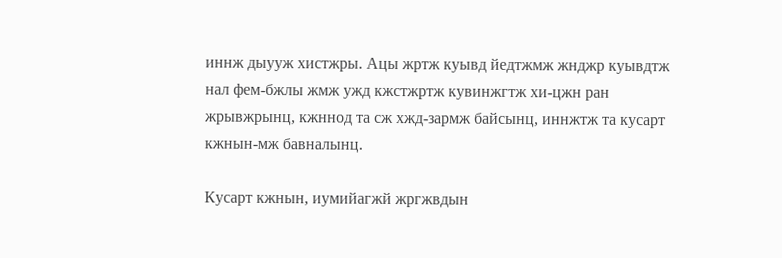иннж дыууж хистжры. Ацы жртж куывд йедтжмж жнджр куывдтж нал фем-бжлы жмж ужд кжстжртж кувинжгтж хи-цжн ран жрывжрынц, кжннод та сж хжд-зармж байсынц, иннжтж та кусарт кжнын-мж бавналынц.

Кусарт кжнын, иумийагжй жргжвдын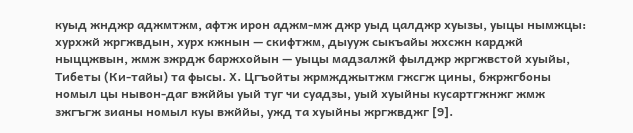куыд жнджр аджмтжм, афтж ирон аджм-мж джр уыд цалджр хуызы, уыцы нымжцы: хурхжй жргжвдын, хурх кжнын — скифтжм, дыууж сыкъайы жхсжн карджй ныццжвын, жмж зжрдж баржхойын — уыцы мадзалжй фылджр жргжвстой хуыйы, Тибеты (Ки-тайы) та фысы. Х. Цгъойты жрмжджытжм гжсгж цины, бжржгбоны номыл цы нывон-даг вжййы уый туг чи суадзы, уый хуыйны кусартгжнжг жмж зжгъгж зианы номыл куы вжййы, ужд та хуыйны жргжвджг [9].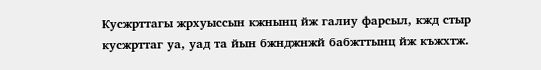Кусжрттагы жрхуыссын кжнынц йж галиу фарсыл, кжд стыр кусжрттаг уа, уад та йын бжнджнжй бабжттынц йж къжхтж.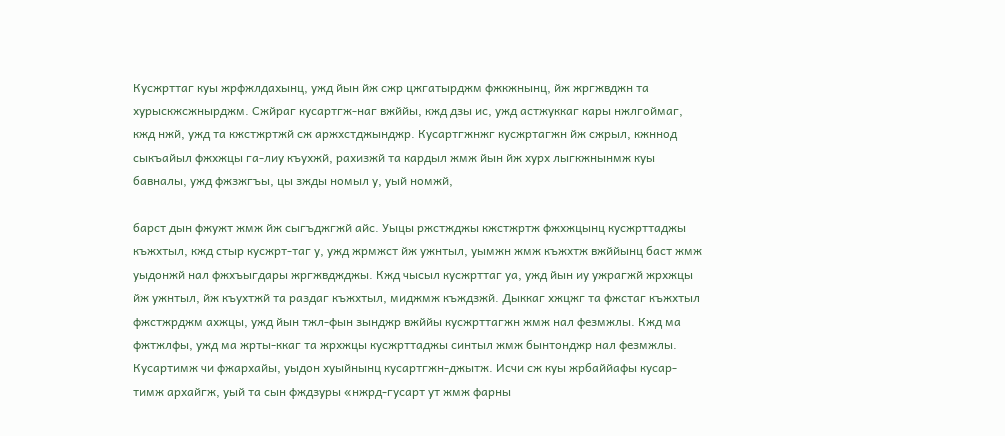Кусжрттаг куы жрфжлдахынц, ужд йын йж сжр цжгатырджм фжкжнынц, йж жргжвджн та хурыскжсжнырджм. Сжйраг кусартгж-наг вжййы, кжд дзы ис, ужд астжуккаг кары нжлгоймаг, кжд нжй, ужд та кжстжртжй сж аржхстджынджр. Кусартгжнжг кусжртагжн йж сжрыл, кжннод сыкъайыл фжхжцы га-лиу къухжй, рахизжй та кардыл жмж йын йж хурх лыгкжнынмж куы бавналы, ужд фжзжгъы, цы зжды номыл у, уый номжй,

барст дын фжужт жмж йж сыгъджгжй айс. Уыцы ржстжджы кжстжртж фжхжцынц кусжрттаджы къжхтыл, кжд стыр кусжрт-таг у, ужд жрмжст йж ужнтыл, уымжн жмж къжхтж вжййынц баст жмж уыдонжй нал фжхъыгдары жргжвджджы. Кжд чысыл кусжрттаг уа, ужд йын иу ужрагжй жрхжцы йж ужнтыл, йж къухтжй та раздаг къжхтыл, миджмж къждзжй. Дыккаг хжцжг та фжстаг къжхтыл фжстжрджм ахжцы, ужд йын тжл-фын зынджр вжййы кусжрттагжн жмж нал фезмжлы. Кжд ма фжтжлфы, ужд ма жрты-ккаг та жрхжцы кусжрттаджы синтыл жмж бынтонджр нал фезмжлы. Кусартимж чи фжархайы, уыдон хуыйнынц кусартгжн-джытж. Исчи сж куы жрбаййафы кусар-тимж архайгж, уый та сын фждзуры «нжрд-гусарт ут жмж фарны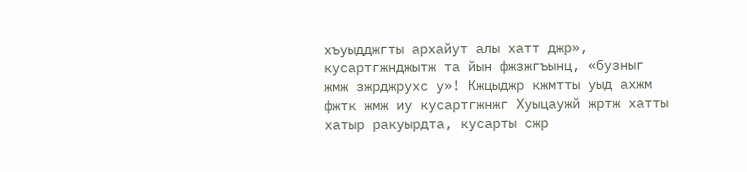хъуыдджгты архайут алы хатт джр», кусартгжнджытж та йын фжзжгъынц, «бузныг жмж зжрджрухс у»! Кжцыджр кжмтты уыд ахжм фжтк жмж иу кусартгжнжг Хуыцаужй жртж хатты хатыр ракуырдта, кусарты сжр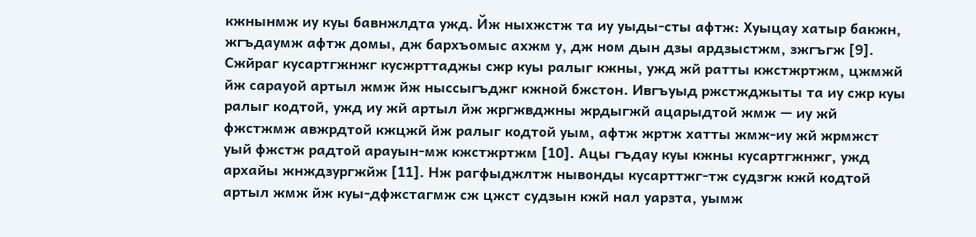кжнынмж иу куы бавнжлдта ужд. Йж ныхжстж та иу уыды-сты афтж: Хуыцау хатыр бакжн, жгъдаумж афтж домы, дж бархъомыс ахжм у, дж ном дын дзы ардзыстжм, зжгъгж [9]. Сжйраг кусартгжнжг кусжрттаджы сжр куы ралыг кжны, ужд жй ратты кжстжртжм, цжмжй йж сарауой артыл жмж йж ныссыгъджг кжной бжстон. Ивгъуыд ржстжджыты та иу сжр куы ралыг кодтой, ужд иу жй артыл йж жргжвджны жрдыгжй ацарыдтой жмж — иу жй фжстжмж авжрдтой кжцжй йж ралыг кодтой уым, афтж жртж хатты жмж-иу жй жрмжст уый фжстж радтой арауын-мж кжстжртжм [10]. Ацы гъдау куы кжны кусартгжнжг, ужд архайы жнждзургжйж [11]. Нж рагфыджлтж нывонды кусарттжг-тж судзгж кжй кодтой артыл жмж йж куы-дфжстагмж сж цжст судзын кжй нал уарзта, уымж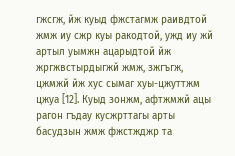гжсгж, йж куыд фжстагмж раивдтой жмж иу сжр куы ракодтой, ужд иу жй артыл уымжн ацарыдтой йж жргжвстырдыгжй жмж, зжгъгж, цжмжй йж хус сымаг хуы-цжуттжм цжуа [12]. Куыд зонжм, афтжмжй ацы рагон гъдау кусжрттагы арты басудзын жмж фжстжджр та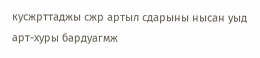кусжрттаджы сжр артыл сдарыны нысан уыд арт-хуры бардуагмж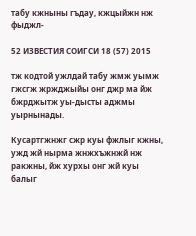табу кжныны гъдау, кжцыйжн нж фыджл-

52 ИЗВЕСТИЯ СОИГСИ 18 (57) 2015

тж кодтой ужлдай табу жмж уымж гжсгж жржджыйы онг джр ма йж бжрджытж уы-дысты аджмы уырнынады.

Кусартгжнжг сжр куы фжлыг кжны, ужд жй нырма жнжхъжнжй нж ракжны, йж хурхы онг жй куы балыг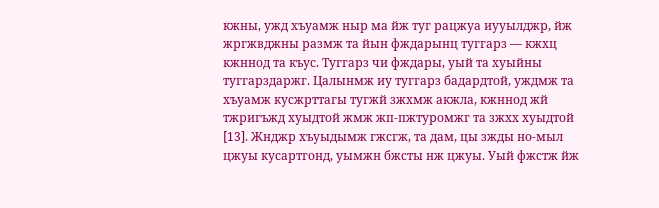кжны, ужд хъуамж ныр ма йж туг рацжуа иууылджр, йж жргжвджны размж та йын фждарынц туггарз — кжхц кжннод та къус. Туггарз чи фждары, уый та хуыйны туггарздаржг. Цалынмж иу туггарз бадардтой, уждмж та хъуамж кусжрттагы тугжй зжхмж акжла, кжннод жй тжригъжд хуыдтой жмж жп-пжтуромжг та зжхх хуыдтой [13]. Жнджр хъуыдымж гжсгж, та дам, цы зжды но-мыл цжуы кусартгонд, уымжн бжсты нж цжуы. Уый фжстж йж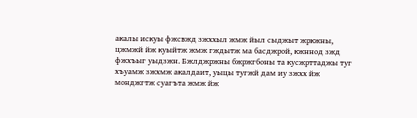акалы искуы фжсвжд зжххыл жмж йыл сыджыт жркжны, цжмжй йж куыйтж жмж гждытж ма басджрой, кжннод зжд фжхъыг уыдзжн. Бжлджржны бжржгбоны та кусжрттаджы туг хъуамж зжхмж акалдаит, уыцы тугжй дам иу зжхх йж монджгтж суагъта жмж йж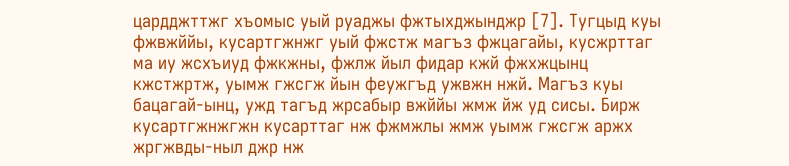цардджттжг хъомыс уый руаджы фжтыхджынджр [7]. Тугцыд куы фжвжййы, кусартгжнжг уый фжстж магъз фжцагайы, кусжрттаг ма иу жсхъиуд фжкжны, фжлж йыл фидар кжй фжхжцынц кжстжртж, уымж гжсгж йын феужгъд ужвжн нжй. Магъз куы бацагай-ынц, ужд тагъд жрсабыр вжййы жмж йж уд сисы. Бирж кусартгжнжгжн кусарттаг нж фжмжлы жмж уымж гжсгж аржх жргжвды-ныл джр нж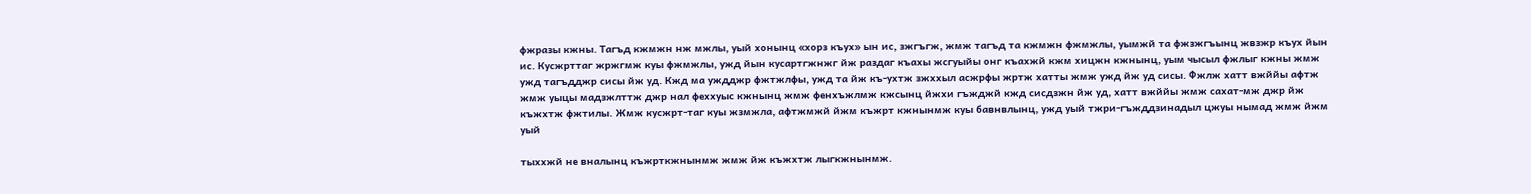фжразы кжны. Тагъд кжмжн нж мжлы, уый хонынц «хорз къух» ын ис, зжгъгж, жмж тагъд та кжмжн фжмжлы, уымжй та фжзжгъынц жвзжр къух йын ис. Кусжрттаг жржгмж куы фжмжлы, ужд йын кусартгжнжг йж раздаг къахы жсгуыйы онг къахжй кжм хицжн кжнынц, уым чысыл фжлыг кжны жмж ужд тагъдджр сисы йж уд. Кжд ма уждджр фжтжлфы, ужд та йж къ-ухтж зжххыл асжрфы жртж хатты жмж ужд йж уд сисы. Фжлж хатт вжййы афтж жмж уыцы мадзжлттж джр нал феххуыс кжнынц жмж фенхъжлмж кжсынц йжхи гъжджй кжд сисдзжн йж уд, хатт вжййы жмж сахат-мж джр йж къжхтж фжтилы. Жмж кусжрт-таг куы жзмжла, афтжмжй йжм къжрт кжнынмж куы бавнвлынц, ужд уый тжри-гъжддзинадыл цжуы нымад жмж йжм уый

тыххжй не вналынц къжрткжнынмж жмж йж къжхтж лыгкжнынмж.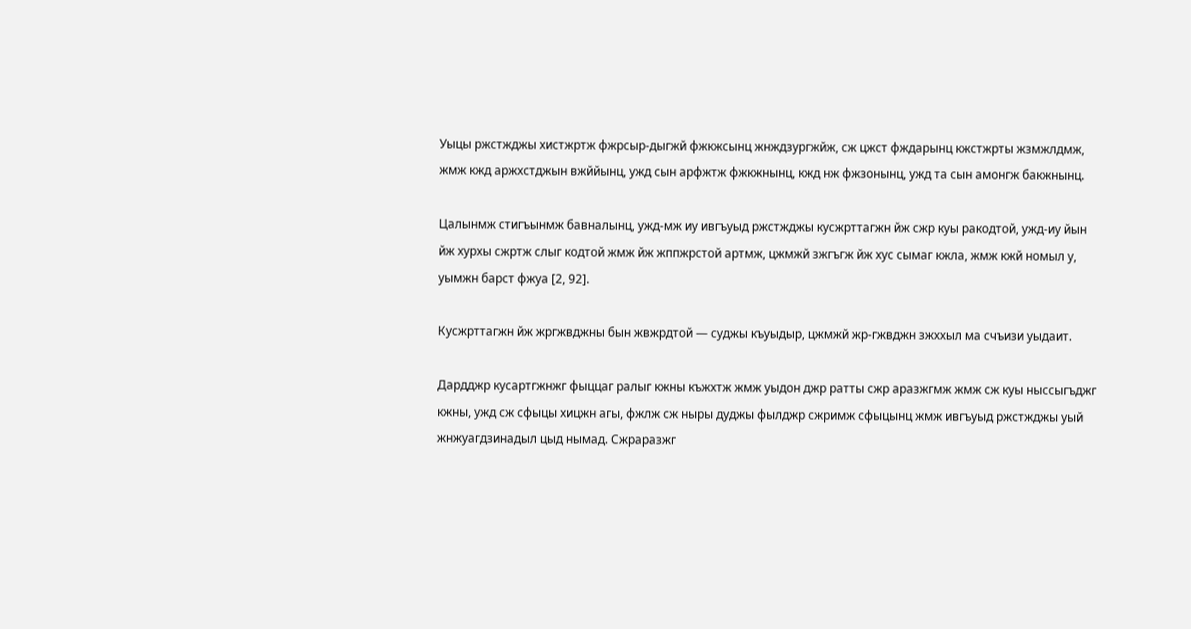Уыцы ржстжджы хистжртж фжрсыр-дыгжй фжкжсынц жнждзургжйж, сж цжст фждарынц кжстжрты жзмжлдмж, жмж кжд аржхстджын вжййынц, ужд сын арфжтж фжкжнынц, кжд нж фжзонынц, ужд та сын амонгж бакжнынц.

Цалынмж стигъынмж бавналынц, ужд-мж иу ивгъуыд ржстжджы кусжрттагжн йж сжр куы ракодтой, ужд-иу йын йж хурхы сжртж слыг кодтой жмж йж жппжрстой артмж, цжмжй зжгъгж йж хус сымаг кжла, жмж кжй номыл у, уымжн барст фжуа [2, 92].

Кусжрттагжн йж жргжвджны бын жвжрдтой — суджы къуыдыр, цжмжй жр-гжвджн зжххыл ма счъизи уыдаит.

Дардджр кусартгжнжг фыццаг ралыг кжны къжхтж жмж уыдон джр ратты сжр аразжгмж жмж сж куы ныссыгъджг кжны, ужд сж сфыцы хицжн агы, фжлж сж ныры дуджы фылджр сжримж сфыцынц жмж ивгъуыд ржстжджы уый жнжуагдзинадыл цыд нымад. Сжраразжг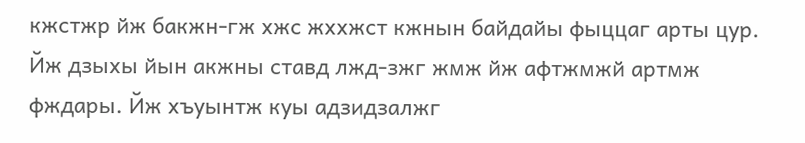кжстжр йж бакжн-гж хжс жххжст кжнын байдайы фыццаг арты цур. Йж дзыхы йын акжны ставд лжд-зжг жмж йж афтжмжй артмж фждары. Йж хъуынтж куы адзидзалжг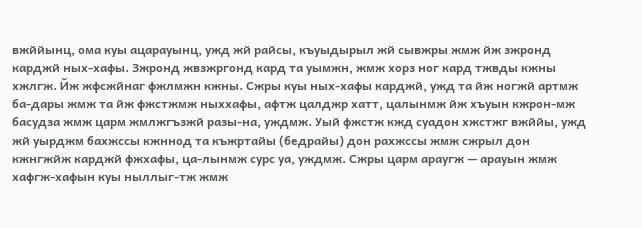вжййынц, ома куы ацарауынц, ужд жй райсы, къуыдырыл жй сывжры жмж йж зжронд карджй ных-хафы. Зжронд жвзжргонд кард та уымжн, жмж хорз ног кард тжвды кжны хжлгж. Йж жфсжйнаг фжлмжн кжны. Сжры куы ных-хафы карджй, ужд та йж ногжй артмж ба-дары жмж та йж фжстжмж ныххафы, афтж цалджр хатт, цалынмж йж хъуын кжрон-мж басудза жмж царм жмлжгъзжй разы-на, уждмж. Уый фжстж кжд суадон хжстжг вжййы, ужд жй уырджм бахжссы кжннод та къжртайы (бедрайы) дон рахжссы жмж сжрыл дон кжнгжйж карджй фжхафы, ца-лынмж сурс уа, уждмж. Сжры царм араугж — арауын жмж хафгж-хафын куы ныллыг-тж жмж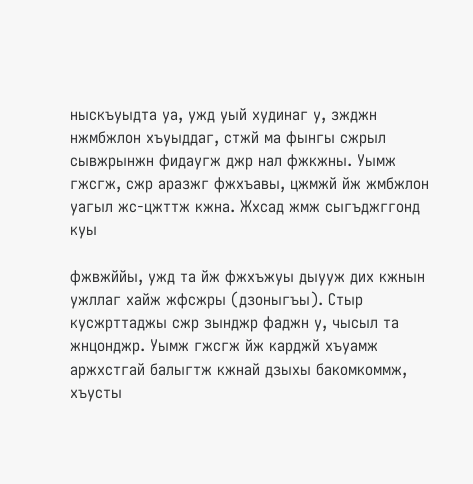ныскъуыдта уа, ужд уый худинаг у, зжджн нжмбжлон хъуыддаг, стжй ма фынгы сжрыл сывжрынжн фидаугж джр нал фжкжны. Уымж гжсгж, сжр аразжг фжхъавы, цжмжй йж жмбжлон уагыл жс-цжттж кжна. Жхсад жмж сыгъджггонд куы

фжвжййы, ужд та йж фжхъжуы дыууж дих кжнын ужллаг хайж жфсжры (дзоныгъы). Стыр кусжрттаджы сжр зынджр фаджн у, чысыл та жнцонджр. Уымж гжсгж йж карджй хъуамж аржхстгай балыгтж кжнай дзыхы бакомкоммж, хъусты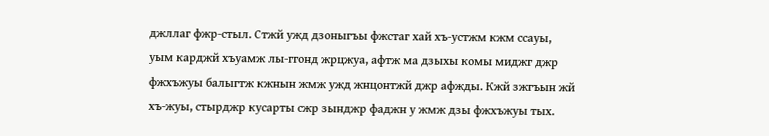джллаг фжр-стыл. Стжй ужд дзоныгъы фжстаг хай хъ-устжм кжм ссауы, уым карджй хъуамж лы-ггонд жрцжуа, афтж ма дзыхы комы миджг джр фжхъжуы балыгтж кжнын жмж ужд жнцонтжй джр афжды. Кжй зжгъын жй хъ-жуы, стырджр кусарты сжр зынджр фаджн у жмж дзы фжхъжуы тых.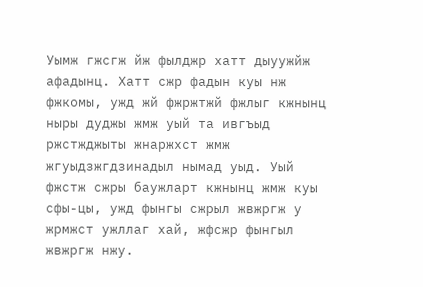Уымж гжсгж йж фылджр хатт дыуужйж афадынц. Хатт сжр фадын куы нж фжкомы, ужд жй фжржтжй фжлыг кжнынц ныры дуджы жмж уый та ивгъыд ржстжджыты жнаржхст жмж жгуыдзжгдзинадыл нымад уыд. Уый фжстж сжры баужларт кжнынц жмж куы сфы-цы, ужд фынгы сжрыл жвжргж у жрмжст ужллаг хай, жфсжр фынгыл жвжргж нжу.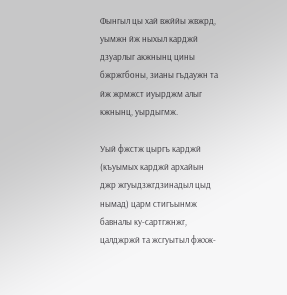Фынгыл цы хай вжййы жвжрд, уымжн йж ныхыл карджй дзуарлыг акжнынц цины бжржгбоны, зианы гъдаужн та йж жрмжст иуырджм алыг кжнынц, уырдыгмж.

Уый фжстж цыргъ карджй (къуымых карджй архайын джр жгуыдзжгдзинадыл цыд нымад) царм стигъынмж бавналы ку-сартгжнжг, цалджржй та жсгуытыл фжхж-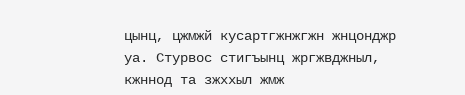цынц, цжмжй кусартгжнжгжн жнцонджр уа. Стурвос стигъынц жргжвджныл, кжннод та зжххыл жмж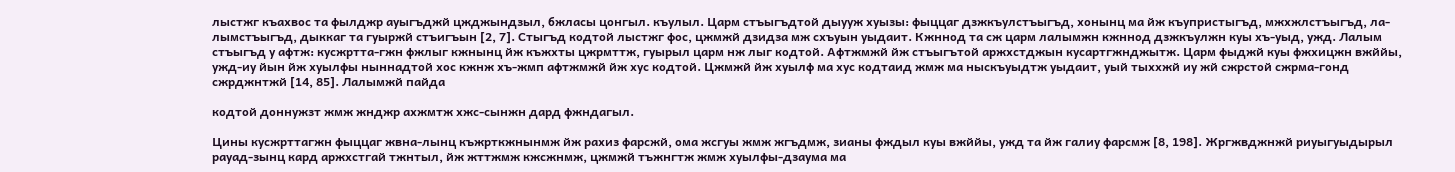лыстжг къахвос та фылджр ауыгъджй цжджындзыл, бжласы цонгыл. къулыл. Царм стъыгъдтой дыууж хуызы: фыццаг дзжкъулстъыгъд, хонынц ма йж къупристыгъд, мжхжлстъыгъд, ла-лымстъыгъд, дыккаг та гуыржй стъигъын [2, 7]. Стыгъд кодтой лыстжг фос, цжмжй дзидза мж схъуын уыдаит. Кжннод та сж царм лалымжн кжннод дзжкъулжн куы хъ-уыд, ужд. Лалым стъыгъд у афтж: кусжртта-гжн фжлыг кжнынц йж къжхты цжрмттж, гуырыл царм нж лыг кодтой. Афтжмжй йж стъыгътой аржхстджын кусартгжнджытж. Царм фыджй куы фжхицжн вжййы, ужд-иу йын йж хуылфы ныннадтой хос кжнж хъ-жмп афтжмжй йж хус кодтой. Цжмжй йж хуылф ма хус кодтаид жмж ма ныскъуыдтж уыдаит, уый тыххжй иу жй сжрстой сжрма-гонд сжрджнтжй [14, 85]. Лалымжй пайда

кодтой доннужзт жмж жнджр ахжмтж хжс-сынжн дард фжндагыл.

Цины кусжрттагжн фыццаг жвна-лынц къжрткжнынмж йж рахиз фарсжй, ома жсгуы жмж жгъдмж, зианы фждыл куы вжййы, ужд та йж галиу фарсмж [8, 198]. Жргжвджнжй риуыгуыдырыл рауад-зынц кард аржхстгай тжнтыл, йж жттжмж кжсжнмж, цжмжй тъжнгтж жмж хуылфы-дзаума ма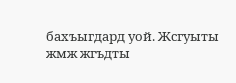бахъыгдард уой. Жсгуыты жмж жгъдты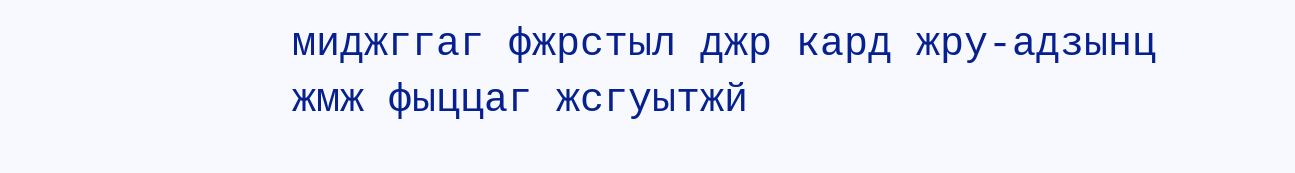миджггаг фжрстыл джр кард жру-адзынц жмж фыццаг жсгуытжй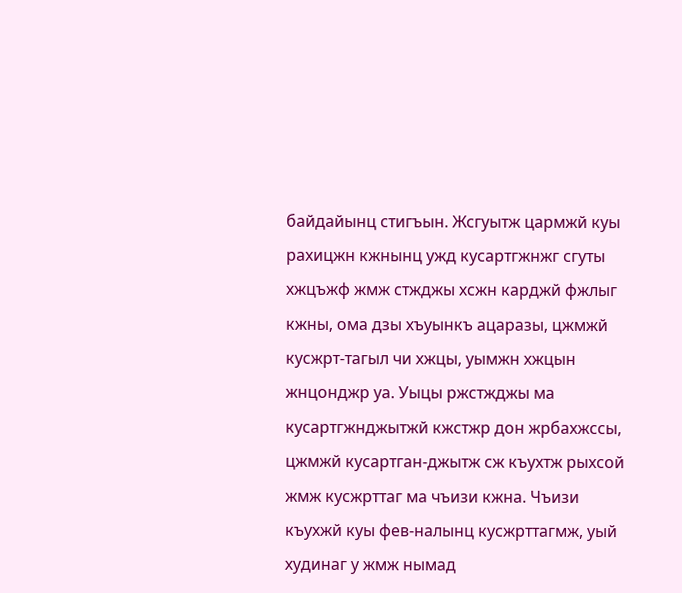байдайынц стигъын. Жсгуытж цармжй куы рахицжн кжнынц ужд кусартгжнжг сгуты хжцъжф жмж стжджы хсжн карджй фжлыг кжны, ома дзы хъуынкъ ацаразы, цжмжй кусжрт-тагыл чи хжцы, уымжн хжцын жнцонджр уа. Уыцы ржстжджы ма кусартгжнджытжй кжстжр дон жрбахжссы, цжмжй кусартган-джытж сж къухтж рыхсой жмж кусжрттаг ма чъизи кжна. Чъизи къухжй куы фев-налынц кусжрттагмж, уый худинаг у жмж нымад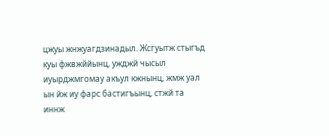цжуы жнжуагдзинадыл. Жсгуытж стыгъд куы фжвжййынц, ужджй чысыл иуырджмгомау акъул кжнынц, жмж уал ын йж иу фарс бастигъынц, стжй та иннж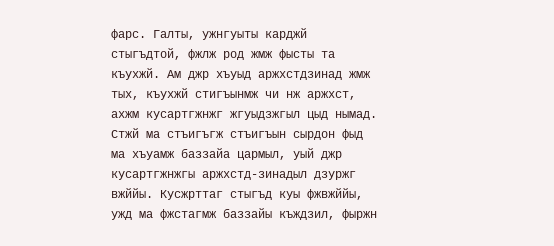фарс. Галты, ужнгуыты карджй стыгъдтой, фжлж род жмж фысты та къухжй. Ам джр хъуыд аржхстдзинад жмж тых, къухжй стигъынмж чи нж аржхст, ахжм кусартгжнжг жгуыдзжгыл цыд нымад. Стжй ма стъигъгж стъигъын сырдон фыд ма хъуамж баззайа цармыл, уый джр кусартгжнжгы аржхстд-зинадыл дзуржг вжййы. Кусжрттаг стыгъд куы фжвжййы, ужд ма фжстагмж баззайы къждзил, фыржн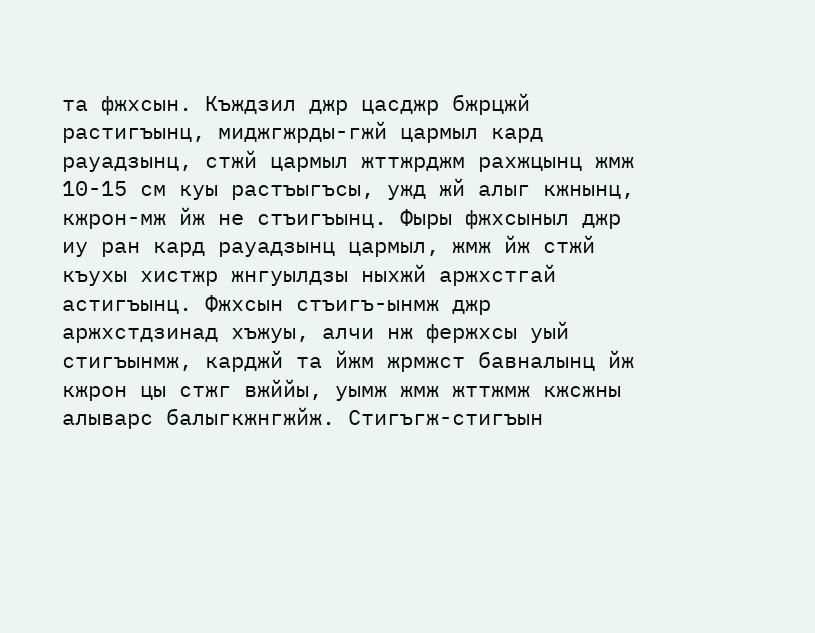та фжхсын. Къждзил джр цасджр бжрцжй растигъынц, миджгжрды-гжй цармыл кард рауадзынц, стжй цармыл жттжрджм рахжцынц жмж 10-15 см куы растъыгъсы, ужд жй алыг кжнынц, кжрон-мж йж не стъигъынц. Фыры фжхсыныл джр иу ран кард рауадзынц цармыл, жмж йж стжй къухы хистжр жнгуылдзы ныхжй аржхстгай астигъынц. Фжхсын стъигъ-ынмж джр аржхстдзинад хъжуы, алчи нж фержхсы уый стигъынмж, карджй та йжм жрмжст бавналынц йж кжрон цы стжг вжййы, уымж жмж жттжмж кжсжны алыварс балыгкжнгжйж. Стигъгж-стигъын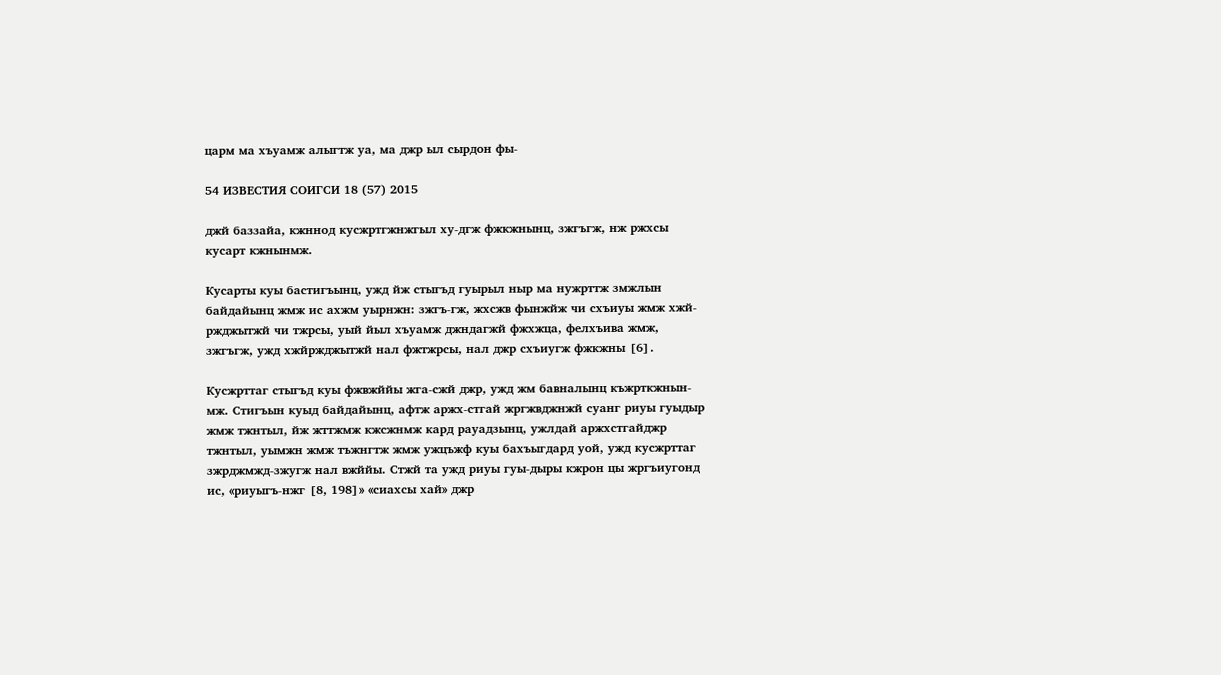царм ма хъуамж алыгтж уа, ма джр ыл сырдон фы-

54 ИЗВЕСТИЯ СОИГСИ 18 (57) 2015

джй баззайа, кжннод кусжртгжнжгыл ху-дгж фжкжнынц, зжгъгж, нж ржхсы кусарт кжнынмж.

Кусарты куы бастигъынц, ужд йж стыгъд гуырыл ныр ма нужрттж змжлын байдайынц жмж ис ахжм уырнжн: зжгъ-гж, жхсжв фынжйж чи схъиуы жмж хжй-ржджытжй чи тжрсы, уый йыл хъуамж джндагжй фжхжца, фелхъива жмж, зжгъгж, ужд хжйржджытжй нал фжтжрсы, нал джр схъиугж фжкжны [6].

Кусжрттаг стыгъд куы фжвжййы жга-сжй джр, ужд жм бавналынц къжрткжнын-мж. Стигъын куыд байдайынц, афтж аржх-стгай жргжвджнжй суанг риуы гуыдыр жмж тжнтыл, йж жттжмж кжсжнмж кард рауадзынц, ужлдай аржхстгайджр тжнтыл, уымжн жмж тъжнгтж жмж ужцъжф куы бахъыгдард уой, ужд кусжрттаг зжрджмжд-зжугж нал вжййы. Стжй та ужд риуы гуы-дыры кжрон цы жргъиугонд ис, «риуыгъ-нжг [8, 198]» «сиахсы хай» джр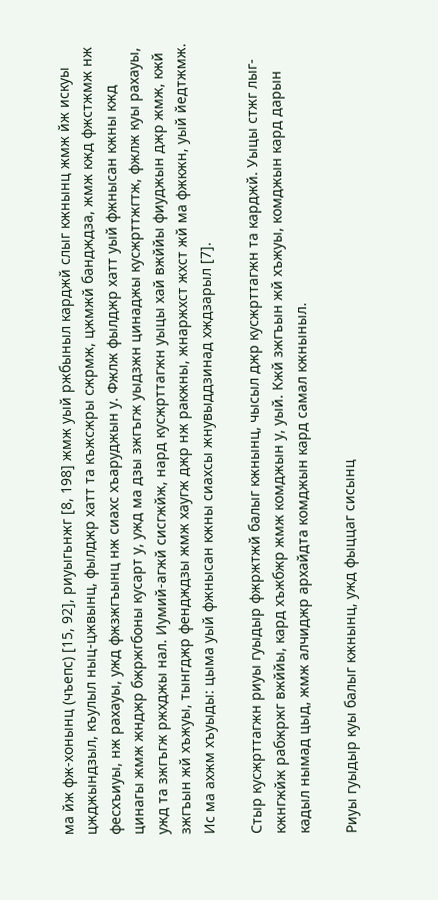ма йж фж-хонынц (чъепс) [15, 92], риуыгьнжг [8, 198] жмж уый ржбыныл карджй слыг кжнынц жмж йж искуы цжджындзыл, къулыл ныц-цжвынц, фылджр хатт та къжсжры сжрмж, цжмжй бандждза, жмж кжд фжстжмж нж фесхъиуы, нж рахауы, ужд фжзжгъынц нж сиахс хъаруджын у. Фжлж фылджр хатт уый фжнысан кжны кжд цинагы жмж жнджр бжржгбоны кусарт у, ужд ма дзы зжгъгж уыдзжн цинаджы кусжрттжгтж, фжлж куы рахауы, ужд та зжгъгж ржхджы нал. Иумий-агжй сисгжйж, нард кусжрттагжн уыцы хай вжййы фиуджын джр жмж, кжй зжгъын жй хъжуы, тынгджр фендждзы жмж хаугж джр нж ракжны, жнаржхст жхст жй ма фжкжн, уый йедтжмж. Ис ма ахжм хъуыды: цыма уый фжнысан кжны сиахсы жнувыддзинад хждзарыл [7].

Стыр кусжрттагжн риуы гуыдыр фжржтжй балыг кжнынц, чысыл джр кусжрттагжн та карджй. Уыцы стжг лыг-кжнгжйж рабжржг вжййы, кард хъжбжр жмж комджын у, уый. Кжй зжгъын жй хъжуы, комджын кард дарын кадыл нымад цыд, жмж алчиджр архайдта комджын кард самал кжныныл.

Риуы гуыдыр куы балыг кжнынц, ужд фыццаг сисынц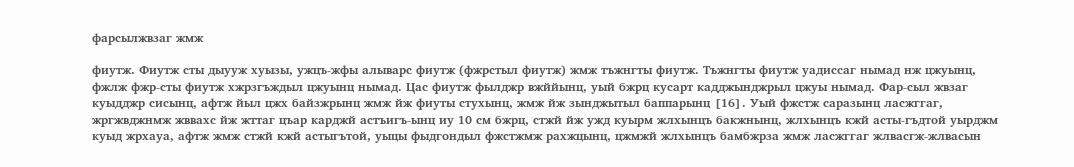фарсылжвзаг жмж

фиутж. Фиутж сты дыууж хуызы, ужцъ-жфы алыварс фиутж (фжрстыл фиутж) жмж тъжнгты фиутж. Тъжнгты фиутж уадиссаг нымад нж цжуынц, фжлж фжр-сты фиутж хжрзгъждыл цжуынц нымад. Цас фиутж фылджр вжййынц, уый бжрц кусарт кадджынджрыл цжуы нымад. Фар-сыл жвзаг куыдджр сисынц, афтж йыл цжх байзжрынц жмж йж фиуты стухынц, жмж йж зынджытыл баппарынц [16]. Уый фжстж саразынц ласжггаг, жргжвджнмж жввахс йж жттаг цъар карджй астъигъ-ынц иу 10 см бжрц, стжй йж ужд куырм жлхынцъ бакжнынц, жлхынцъ кжй асты-гъдтой уырджм куыд жрхауа, афтж жмж стжй кжй астыгътой, уыцы фыдгондыл фжстжмж рахжцынц, цжмжй жлхынцъ бамбжрза жмж ласжггаг жлвасгж-жлвасын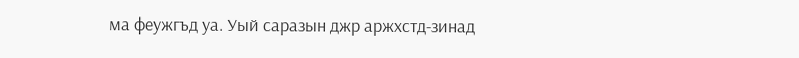ма феужгъд уа. Уый саразын джр аржхстд-зинад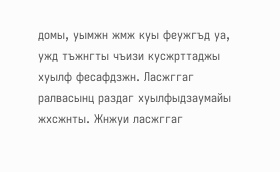домы, уымжн жмж куы феужгъд уа, ужд тъжнгты чъизи кусжрттаджы хуылф фесафдзжн. Ласжггаг ралвасынц раздаг хуылфыдзаумайы жхсжнты. Жнжуи ласжггаг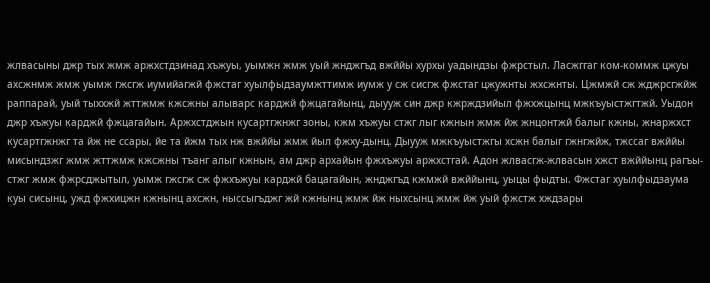жлвасыны джр тых жмж аржхстдзинад хъжуы, уымжн жмж уый жнджгъд вжййы хурхы уадындзы фжрстыл. Ласжггаг ком-коммж цжуы ахсжнмж жмж уымж гжсгж иумийагжй фжстаг хуылфыдзаумжттимж иумж у сж сисгж фжстаг цжужнты жхсжнты. Цжмжй сж жджрсгжйж раппарай, уый тыххжй жттжмж кжсжны алыварс карджй фжцагайынц, дыууж син джр кжрждзийыл фжхжцынц мжкъуыстжгтжй. Уыдон джр хъжуы карджй фжцагайын. Аржхстджын кусартгжнжг зоны, кжм хъжуы стжг лыг кжнын жмж йж жнцонтжй балыг кжны, жнаржхст кусартгжнжг та йж не ссары, йе та йжм тых нж вжййы жмж йыл фжху-дынц. Дыууж мжкъуыстжгы хсжн балыг гжнгжйж, тжссаг вжййы мисындзжг жмж жттжмж кжсжны тъанг алыг кжнын, ам джр архайын фжхъжуы аржхстгай. Адон жлвасгж-жлвасын хжст вжййынц рагъы-стжг жмж фжрсджытыл, уымж гжсгж сж фжхъжуы карджй бацагайын, жнджгъд кжмжй вжййынц, уыцы фыдты. Фжстаг хуылфыдзаума куы сисынц, ужд фжхицжн кжнынц ахсжн, ныссыгъджг жй кжнынц жмж йж ныхсынц жмж йж уый фжстж хждзары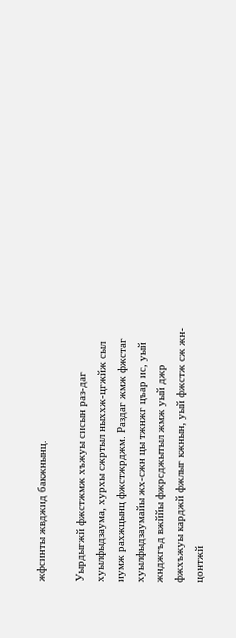жфсинты жвджид бакжнынц.

Уырдыгжй фжстжмж хъжуы сисын раз-даг хуылфыдзаума, хурхы сжртыл ныххж-цгжйж сыл иумж рахжцынц фжстжрджм. Раздаг жмж фжстаг хуылфыдзаумайы жх-сжн цы тжнжг цъар ис, уый жнджгъд вжййы фжрсджытыл жмж уый джр фжхъжуы карджй фжлыг кжнын, уый фжстж сж жн-цонтжй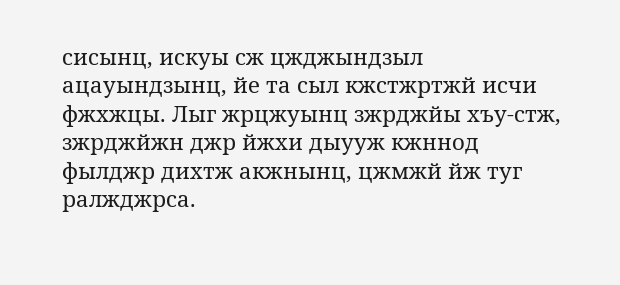сисынц, искуы сж цжджындзыл ацауындзынц, йе та сыл кжстжртжй исчи фжхжцы. Лыг жрцжуынц зжрджйы хъу-стж, зжрджйжн джр йжхи дыууж кжннод фылджр дихтж акжнынц, цжмжй йж туг ралжджрса.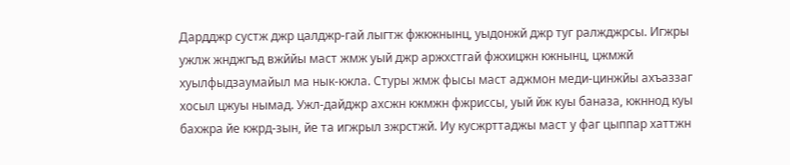Дардджр сустж джр цалджр-гай лыгтж фжкжнынц, уыдонжй джр туг ралжджрсы. Игжры ужлж жнджгъд вжййы маст жмж уый джр аржхстгай фжхицжн кжнынц, цжмжй хуылфыдзаумайыл ма нык-кжла. Стуры жмж фысы маст аджмон меди-цинжйы ахъаззаг хосыл цжуы нымад. Ужл-дайджр ахсжн кжмжн фжриссы, уый йж куы баназа, кжннод куы бахжра йе кжрд-зын, йе та игжрыл зжрстжй. Иу кусжрттаджы маст у фаг цыппар хаттжн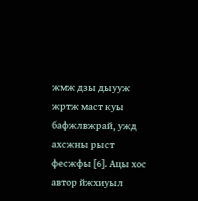жмж дзы дыууж жртж маст куы бафжлвжрай, ужд ахсжны рыст фесжфы [6]. Ацы хос автор йжхиуыл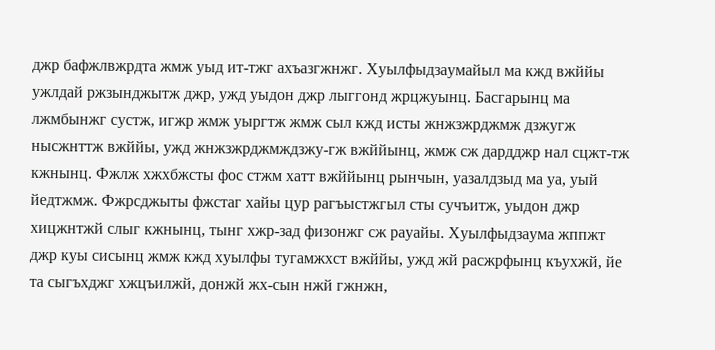джр бафжлвжрдта жмж уыд ит-тжг ахъазгжнжг. Хуылфыдзаумайыл ма кжд вжййы ужлдай ржзынджытж джр, ужд уыдон джр лыггонд жрцжуынц. Басгарынц ма лжмбынжг сустж, игжр жмж уыргтж жмж сыл кжд исты жнжзжрджмж дзжугж нысжнттж вжййы, ужд жнжзжрджмждзжу-гж вжййынц, жмж сж дардджр нал сцжт-тж кжнынц. Фжлж хжхбжсты фос стжм хатт вжййынц рынчын, уазалдзыд ма уа, уый йедтжмж. Фжрсджыты фжстаг хайы цур рагъыстжгыл сты сучъитж, уыдон джр хицжнтжй слыг кжнынц, тынг хжр-зад физонжг сж рауайы. Хуылфыдзаума жппжт джр куы сисынц жмж кжд хуылфы тугамжхст вжййы, ужд жй расжрфынц къухжй, йе та сыгъхджг хжцъилжй, донжй жх-сын нжй гжнжн,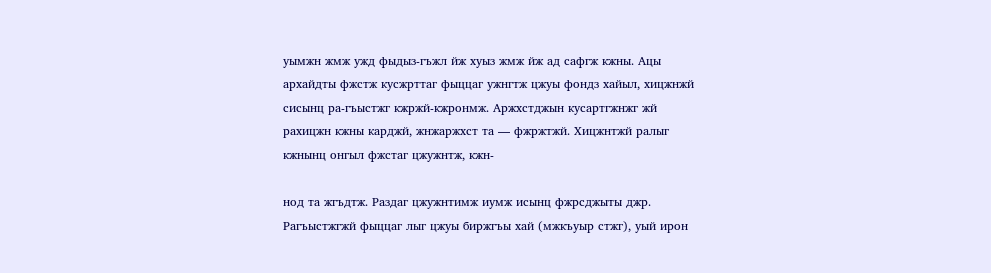уымжн жмж ужд фыдыз-гъжл йж хуыз жмж йж ад сафгж кжны. Ацы архайдты фжстж кусжрттаг фыццаг ужнгтж цжуы фондз хайыл, хицжнжй сисынц ра-гъыстжг кжржй-кжронмж. Аржхстджын кусартгжнжг жй рахицжн кжны карджй, жнжаржхст та — фжржтжй. Хицжнтжй ралыг кжнынц онгыл фжстаг цжужнтж, кжн-

нод та жгъдтж. Раздаг цжужнтимж иумж исынц фжрсджыты джр. Рагъыстжгжй фыццаг лыг цжуы биржгъы хай (мжкъуыр стжг), уый ирон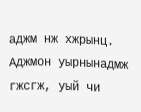аджм нж хжрынц. Аджмон уырнынадмж гжсгж, уый чи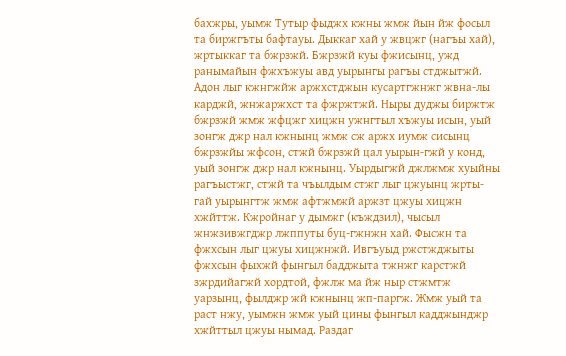бахжры, уымж Тутыр фыджх кжны жмж йын йж фосыл та биржгъты бафтауы. Дыккаг хай у жвцжг (нагъы хай), жртыккаг та бжрзжй. Бжрзжй куы фжисынц, ужд ранымайын фжхъжуы авд уырынгы рагъы стджытжй. Адон лыг кжнгжйж аржхстджын кусартгжнжг жвна-лы карджй, жнжаржхст та фжржтжй. Ныры дуджы биржтж бжрзжй жмж жфцжг хицжн ужнгтыл хъжуы исын, уый зонгж джр нал кжнынц жмж сж аржх иумж сисынц бжрзжйы жфсон, стжй бжрзжй цал уырын-гжй у конд, уый зонгж джр нал кжнынц. Уырдыгжй джлжмж хуыйны рагъыстжг, стжй та чъылдым стжг лыг цжуынц жрты-гай уырынгтж жмж афтжмжй аржзт цжуы хицжн хжйттж. Кжройнаг у дымжг (къждзил), чысыл жнжзивжгджр лжппуты буц-гжнжн хай. Фысжн та фжхсын лыг цжуы хицжнжй. Ивгъуыд ржстжджыты фжхсын фыхжй фынгыл бадджыта тжнжг карстжй зжрдийагжй хордтой, фжлж ма йж ныр стжмтж уарзынц, фылджр жй кжнынц жп-паргж. Жмж уый та раст нжу, уымжн жмж уый цины фынгыл кадджынджр хжйттыл цжуы нымад. Раздаг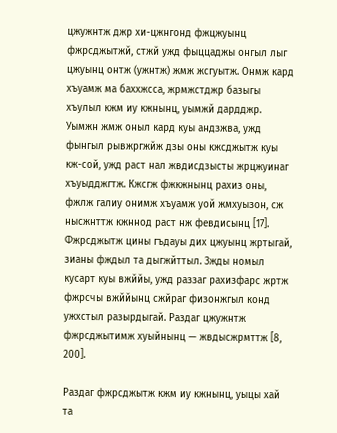цжужнтж джр хи-цжнгонд фжцжуынц фжрсджытжй, стжй ужд фыццаджы онгыл лыг цжуынц онтж (ужнтж) жмж жсгуытж. Онмж кард хъуамж ма баххжсса, жрмжстджр базыгы хъулыл кжм иу кжнынц, уымжй дардджр. Уымжн жмж оныл кард куы андзжва, ужд фынгыл рывжргжйж дзы оны кжсджытж куы кж-сой, ужд раст нал жвдисдзысты жрцжуинаг хъуыдджгтж. Кжсгж фжкжнынц рахиз оны, фжлж галиу онимж хъуамж уой жмхуызон, сж нысжнттж кжннод раст нж февдисынц [17]. Фжрсджытж цины гъдауы дих цжуынц жртыгай, зианы фждыл та дыгжйттыл. Зжды номыл кусарт куы вжййы, ужд раззаг рахизфарс жртж фжрсчы вжййынц сжйраг физонжгыл конд ужхстыл разырдыгай. Раздаг цжужнтж фжрсджытимж хуыйнынц — жвдысжрмттж [8, 200].

Раздаг фжрсджытж кжм иу кжнынц, уыцы хай та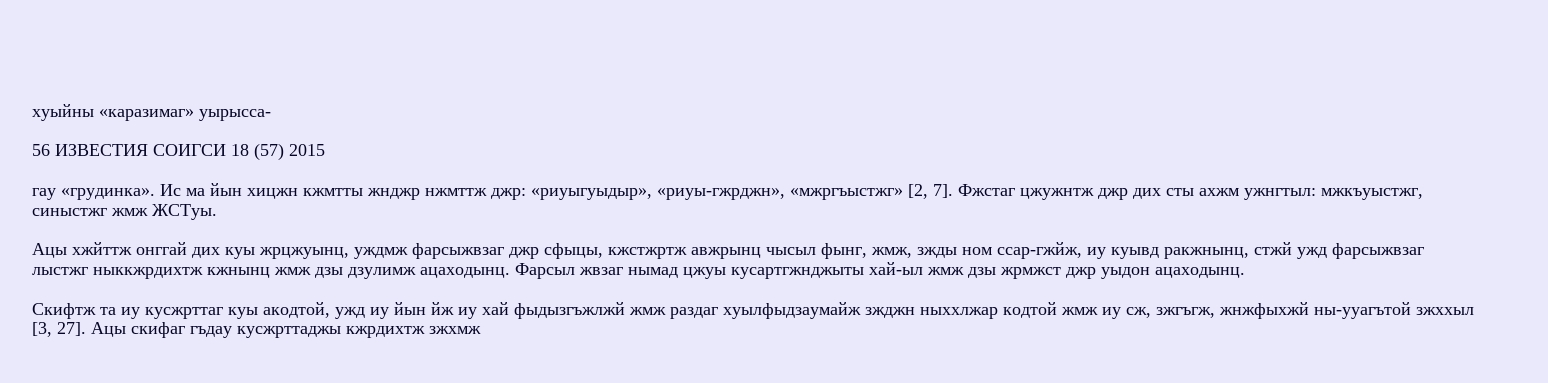хуыйны «каразимаг» уырысса-

56 ИЗВЕСТИЯ СОИГСИ 18 (57) 2015

гау «грудинка». Ис ма йын хицжн кжмтты жнджр нжмттж джр: «риуыгуыдыр», «риуы-гжрджн», «мжргъыстжг» [2, 7]. Фжстаг цжужнтж джр дих сты ахжм ужнгтыл: мжкъуыстжг, синыстжг жмж ЖСТуы.

Ацы хжйттж онггай дих куы жрцжуынц, уждмж фарсыжвзаг джр сфыцы, кжстжртж авжрынц чысыл фынг, жмж, зжды ном ссар-гжйж, иу куывд ракжнынц, стжй ужд фарсыжвзаг лыстжг ныккжрдихтж кжнынц жмж дзы дзулимж ацаходынц. Фарсыл жвзаг нымад цжуы кусартгжнджыты хай-ыл жмж дзы жрмжст джр уыдон ацаходынц.

Скифтж та иу кусжрттаг куы акодтой, ужд иу йын йж иу хай фыдызгъжлжй жмж раздаг хуылфыдзаумайж зжджн ныххлжар кодтой жмж иу сж, зжгъгж, жнжфыхжй ны-ууагътой зжххыл [3, 27]. Ацы скифаг гъдау кусжрттаджы кжрдихтж зжхмж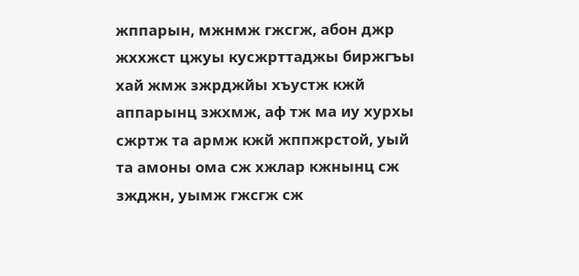жппарын, мжнмж гжсгж, абон джр жххжст цжуы кусжрттаджы биржгъы хай жмж зжрджйы хъустж кжй аппарынц зжхмж, аф тж ма иу хурхы сжртж та армж кжй жппжрстой, уый та амоны ома сж хжлар кжнынц сж зжджн, уымж гжсгж сж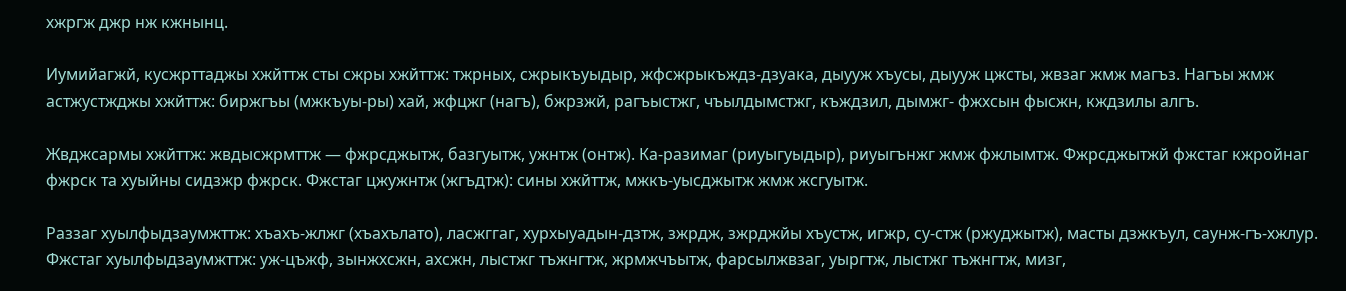хжргж джр нж кжнынц.

Иумийагжй, кусжрттаджы хжйттж сты сжры хжйттж: тжрных, сжрыкъуыдыр, жфсжрыкъждз-дзуака, дыууж хъусы, дыууж цжсты, жвзаг жмж магъз. Нагъы жмж астжустжджы хжйттж: биржгъы (мжкъуы-ры) хай, жфцжг (нагъ), бжрзжй, рагъыстжг, чъылдымстжг, къждзил, дымжг- фжхсын фысжн, кждзилы алгъ.

Жвджсармы хжйттж: жвдысжрмттж — фжрсджытж, базгуытж, ужнтж (онтж). Ка-разимаг (риуыгуыдыр), риуыгънжг жмж фжлымтж. Фжрсджытжй фжстаг кжройнаг фжрск та хуыйны сидзжр фжрск. Фжстаг цжужнтж (жгъдтж): сины хжйттж, мжкъ-уысджытж жмж жсгуытж.

Раззаг хуылфыдзаумжттж: хъахъ-жлжг (хъахълато), ласжггаг, хурхыуадын-дзтж, зжрдж, зжрджйы хъустж, игжр, су-стж (ржуджытж), масты дзжкъул, саунж-гъ-хжлур. Фжстаг хуылфыдзаумжттж: уж-цъжф, зынжхсжн, ахсжн, лыстжг тъжнгтж, жрмжчъытж, фарсылжвзаг, уыргтж, лыстжг тъжнгтж, мизг,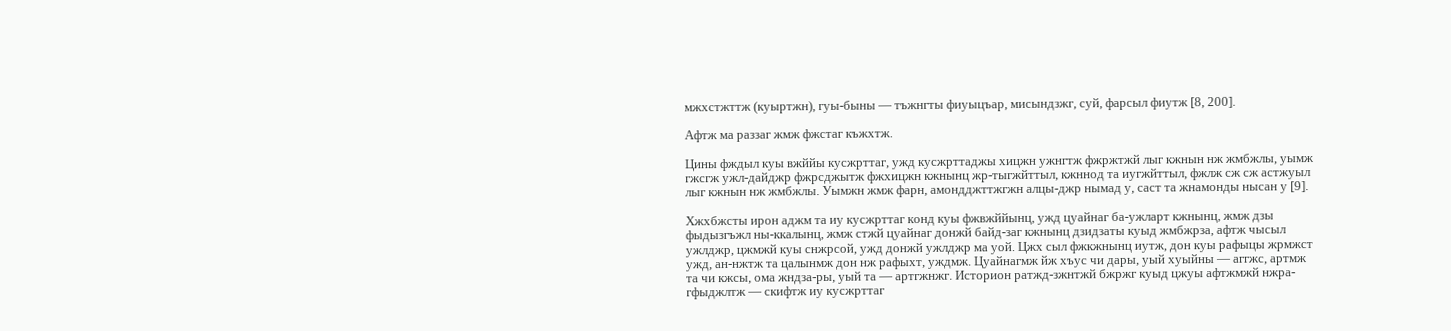мжхстжттж (куыртжн), гуы-быны — тъжнгты фиуыцъар, мисындзжг, суй, фарсыл фиутж [8, 200].

Афтж ма раззаг жмж фжстаг къжхтж.

Цины фждыл куы вжййы кусжрттаг, ужд кусжрттаджы хицжн ужнгтж фжржтжй лыг кжнын нж жмбжлы, уымж гжсгж ужл-дайджр фжрсджытж фжхицжн кжнынц жр-тыгжйттыл, кжннод та иугжйттыл, фжлж сж сж астжуыл лыг кжнын нж жмбжлы. Уымжн жмж фарн, амондджттжгжн алцы-джр нымад у, саст та жнамонды нысан у [9].

Хжхбжсты ирон аджм та иу кусжрттаг конд куы фжвжййынц, ужд цуайнаг ба-ужларт кжнынц, жмж дзы фыдызгъжл ны-ккалынц, жмж стжй цуайнаг донжй байд-заг кжнынц дзидзаты куыд жмбжрза, афтж чысыл ужлджр, цжмжй куы снжрсой, ужд донжй ужлджр ма уой. Цжх сыл фжкжнынц иутж, дон куы рафыцы жрмжст ужд, ан-нжтж та цалынмж дон нж рафыхт, уждмж. Цуайнагмж йж хъус чи дары, уый хуыйны — аггжс, артмж та чи кжсы, ома жндза-ры, уый та — артгжнжг. Историон ратжд-зжнтжй бжржг куыд цжуы афтжмжй нжра-гфыджлтж — скифтж иу кусжрттаг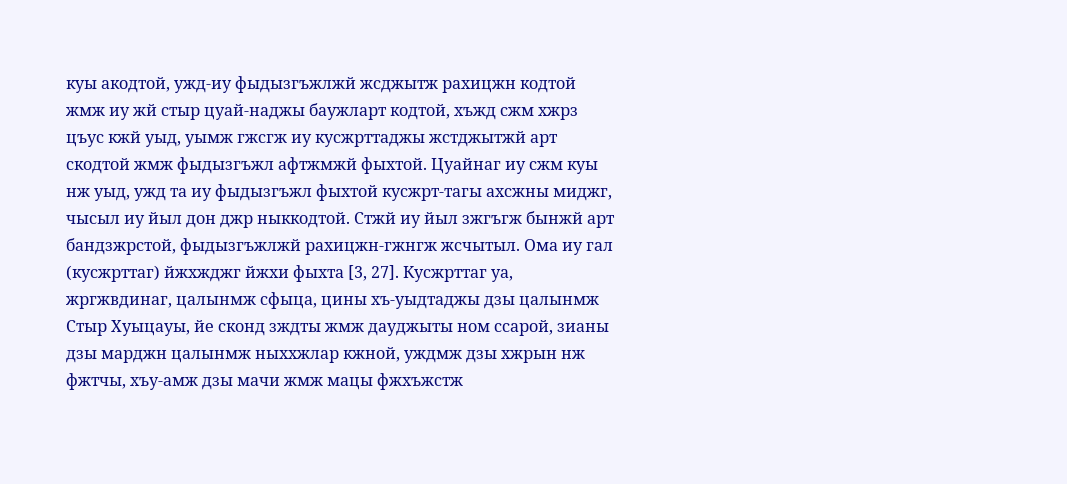куы акодтой, ужд-иу фыдызгъжлжй жсджытж рахицжн кодтой жмж иу жй стыр цуай-наджы баужларт кодтой, хъжд сжм хжрз цъус кжй уыд, уымж гжсгж иу кусжрттаджы жстджытжй арт скодтой жмж фыдызгъжл афтжмжй фыхтой. Цуайнаг иу сжм куы нж уыд, ужд та иу фыдызгъжл фыхтой кусжрт-тагы ахсжны миджг, чысыл иу йыл дон джр ныккодтой. Стжй иу йыл зжгъгж бынжй арт бандзжрстой, фыдызгъжлжй рахицжн-гжнгж жсчытыл. Ома иу гал (кусжрттаг) йжхжджг йжхи фыхта [3, 27]. Кусжрттаг уа, жргжвдинаг, цалынмж сфыца, цины хъ-уыдтаджы дзы цалынмж Стыр Хуыцауы, йе сконд зждты жмж дауджыты ном ссарой, зианы дзы марджн цалынмж ныххжлар кжной, уждмж дзы хжрын нж фжтчы, хъу-амж дзы мачи жмж мацы фжхъжстж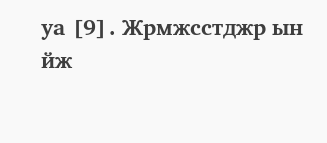уа [9]. Жрмжсстджр ын йж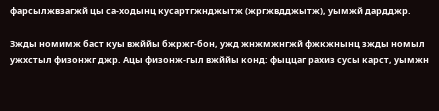фарсылжвзагжй цы са-ходынц кусартгжнджытж (жргжвдджытж), уымжй дардджр.

Зжды номимж баст куы вжййы бжржг-бон, ужд жнжмжнгжй фжкжнынц зжды номыл ужхстыл физонжг джр. Ацы физонж-гыл вжййы конд: фыццаг рахиз сусы карст, уымжн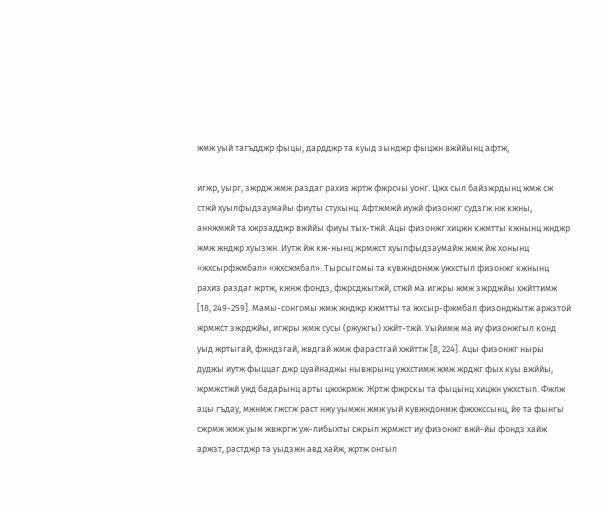жмж уый тагъдджр фыцы, дардджр та куыд зынджр фыцжн вжййынц афтж,

игжр, уырг, зжрдж жмж раздаг рахиз жртж фжрсчы уонг. Цжх сыл байзжрдынц жмж сж стжй хуылфыдзаумайы фиуты стухынц. Афтжмжй иужй физонжг судзгж нж кжны, аннжмжй та хжрзадджр вжййы фиуы тых-тжй. Ацы физонжг хицжн кжмтты кжнынц жнджр жмж жнджр хуызжн. Иутж йж кж-нынц жрмжст хуылфыдзаумайж жмж йж хонынц «жхсырфжмбал» «жхсжмбал». Тырсыгомы та кувжндонмж ужхстыл физонжг кжнынц рахиз раздаг жртж, кжнж фондз, фжрсджытжй, стжй ма игжры жмж зжрджйы хжйттимж [18, 249-259]. Мамы-сонгомы жмж жнджр кжмтты та жхсыр-фжмбал физонджытж аржзтой жрмжст зжрджйы, игжры жмж сусы (ржужгы) хжйт-тжй. Уыйимж ма иу физонжгыл конд уыд жртыгай, фжндзгай, жвдгай жмж фарастгай хжйттж [8, 224]. Ацы физонжг ныры дуджы иутж фыццаг джр цуайнаджы нывжрынц ужхстимж жмж жрджг фых куы вжййы, жрмжстжй ужд бадарынц арты цжхжрмж. Жртж фжрскы та фыцынц хицжн ужхстыл. Фжлж ацы гъдау, мжнмж гжсгж раст нжу уымжн жмж уый кувжндонмж фжхжссынц, йе та фынгы сжрмж жмж уым жвжргж уж-либыхты сжрыл жрмжст иу физонжг вжй-йы фондз хайж аржзт, растджр та уыдзжн авд хайж, жртж онгыл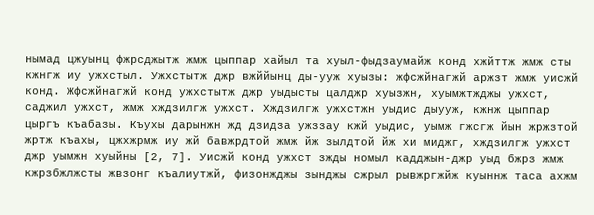нымад цжуынц фжрсджытж жмж цыппар хайыл та хуыл-фыдзаумайж конд хжйттж жмж сты кжнгж иу ужхстыл. Ужхстытж джр вжййынц ды-ууж хуызы: жфсжйнагжй аржзт жмж уисжй конд. Жфсжйнагжй конд ужхстытж джр уыдысты цалджр хуызжн, хуымжтжджы ужхст, саджил ужхст, жмж хждзилгж ужхст. Хждзилгж ужхстжн уыдис дыууж, кжнж цыппар цыргъ къабазы. Къухы дарынжн жд дзидза ужззау кжй уыдис, уымж гжсгж йын жржзтой жртж къахы, цжхжрмж иу жй бавжрдтой жмж йж зылдтой йж хи миджг, хждзилгж ужхст джр уымжн хуыйны [2, 7]. Уисжй конд ужхст зжды номыл кадджын-джр уыд бжрз жмж кжрзбжлжсты жвзонг къалиутжй, физонжджы зынджы сжрыл рывжргжйж куыннж таса ахжм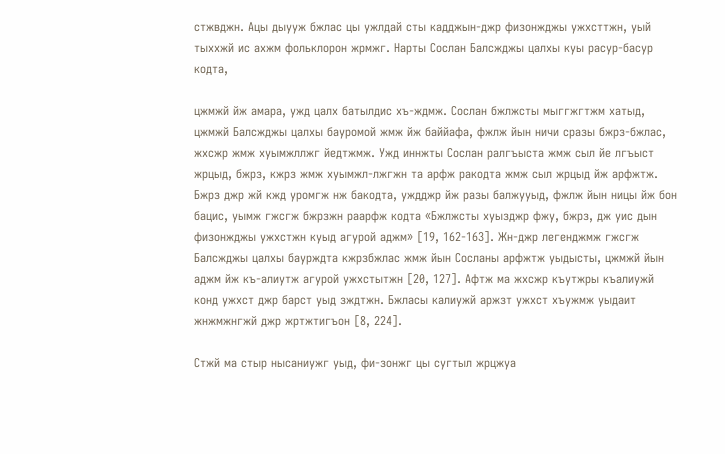стжвджн. Ацы дыууж бжлас цы ужлдай сты кадджын-джр физонжджы ужхсттжн, уый тыххжй ис ахжм фольклорон жрмжг. Нарты Сослан Балсжджы цалхы куы расур-басур кодта,

цжмжй йж амара, ужд цалх батылдис хъ-ждмж. Сослан бжлжсты мыггжгтжм хатыд, цжмжй Балсжджы цалхы бауромой жмж йж баййафа, фжлж йын ничи сразы бжрз-бжлас, жхсжр жмж хуымжллжг йедтжмж. Ужд иннжты Сослан ралгъыста жмж сыл йе лгъыст жрцыд, бжрз, кжрз жмж хуымжл-лжгжн та арфж ракодта жмж сыл жрцыд йж арфжтж. Бжрз джр жй кжд уромгж нж бакодта, уждджр йж разы балжууыд, фжлж йын ницы йж бон бацис, уымж гжсгж бжрзжн раарфж кодта «Бжлжсты хуызджр фжу, бжрз, дж уис дын физонжджы ужхстжн куыд агурой аджм» [19, 162-163]. Жн-джр легенджмж гжсгж Балсжджы цалхы баурждта кжрзбжлас жмж йын Сосланы арфжтж уыдысты, цжмжй йын аджм йж къ-алиутж агурой ужхстытжн [20, 127]. Афтж ма жхсжр къутжры къалиужй конд ужхст джр барст уыд зждтжн. Бжласы калиужй аржзт ужхст хъужмж уыдаит жнжмжнгжй джр жртжтигъон [8, 224].

Стжй ма стыр нысаниужг уыд, фи-зонжг цы сугтыл жрцжуа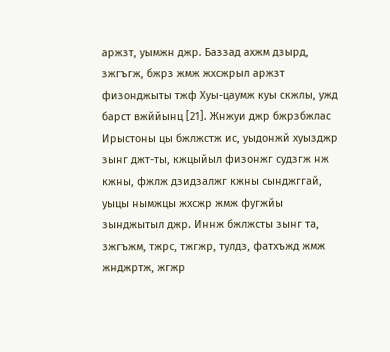аржзт, уымжн джр. Баззад ахжм дзырд, зжгъгж, бжрз жмж жхсжрыл аржзт физонджыты тжф Хуы-цаумж куы скжлы, ужд барст вжййынц [21]. Жнжуи джр бжрзбжлас Ирыстоны цы бжлжстж ис, уыдонжй хуызджр зынг джт-ты, кжцыйыл физонжг судзгж нж кжны, фжлж дзидзалжг кжны сынджггай, уыцы нымжцы жхсжр жмж фугжйы зынджытыл джр. Иннж бжлжсты зынг та, зжгъжм, тжрс, тжгжр, тулдз, фатхъжд жмж жнджртж, жгжр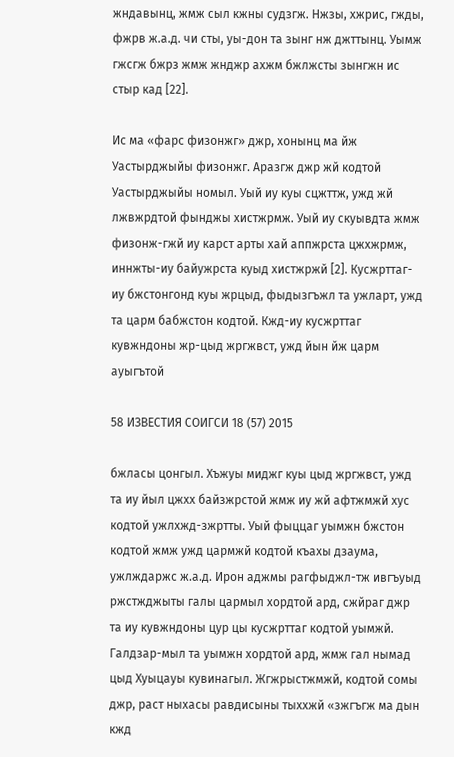жндавынц, жмж сыл кжны судзгж. Нжзы, хжрис, гжды, фжрв ж.а.д. чи сты, уы-дон та зынг нж джттынц. Уымж гжсгж бжрз жмж жнджр ахжм бжлжсты зынгжн ис стыр кад [22].

Ис ма «фарс физонжг» джр, хонынц ма йж Уастырджыйы физонжг. Аразгж джр жй кодтой Уастырджыйы номыл. Уый иу куы сцжттж, ужд жй лжвжрдтой фынджы хистжрмж. Уый иу скуывдта жмж физонж-гжй иу карст арты хай аппжрста цжхжрмж, иннжты-иу байужрста куыд хистжржй [2]. Кусжрттаг-иу бжстонгонд куы жрцыд, фыдызгъжл та ужларт, ужд та царм бабжстон кодтой. Кжд-иу кусжрттаг кувжндоны жр-цыд жргжвст, ужд йын йж царм ауыгътой

58 ИЗВЕСТИЯ СОИГСИ 18 (57) 2015

бжласы цонгыл. Хъжуы миджг куы цыд жргжвст, ужд та иу йыл цжхх байзжрстой жмж иу жй афтжмжй хус кодтой ужлхжд-зжртты. Уый фыццаг уымжн бжстон кодтой жмж ужд цармжй кодтой къахы дзаума, ужлждаржс ж.а.д. Ирон аджмы рагфыджл-тж ивгъуыд ржстжджыты галы цармыл хордтой ард, сжйраг джр та иу кувжндоны цур цы кусжрттаг кодтой уымжй. Галдзар-мыл та уымжн хордтой ард, жмж гал нымад цыд Хуыцауы кувинагыл. Жгжрыстжмжй, кодтой сомы джр, раст ныхасы равдисыны тыххжй «зжгъгж ма дын кжд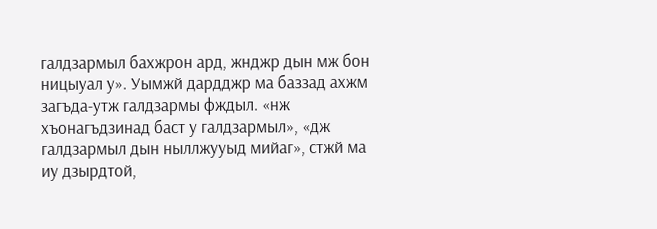галдзармыл бахжрон ард, жнджр дын мж бон ницыуал у». Уымжй дардджр ма баззад ахжм загъда-утж галдзармы фждыл. «нж хъонагъдзинад баст у галдзармыл», «дж галдзармыл дын ныллжууыд мийаг», стжй ма иу дзырдтой,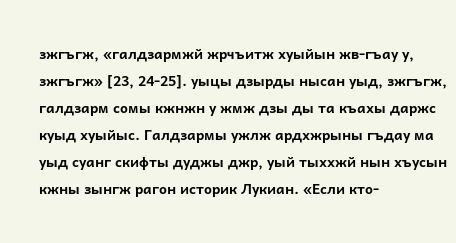зжгъгж, «галдзармжй жрчъитж хуыйын жв-гъау у, зжгъгж» [23, 24-25]. уыцы дзырды нысан уыд, зжгъгж, галдзарм сомы кжнжн у жмж дзы ды та къахы даржс куыд хуыйыс. Галдзармы ужлж ардхжрыны гъдау ма уыд суанг скифты дуджы джр, уый тыххжй нын хъусын кжны зынгж рагон историк Лукиан. «Если кто-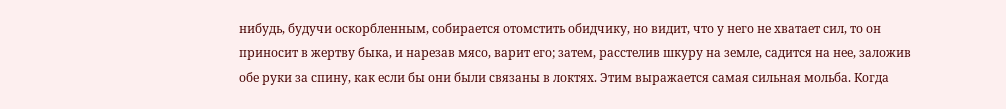нибудь, будучи оскорбленным, собирается отомстить обидчику, но видит, что у него не хватает сил, то он приносит в жертву быка, и нарезав мясо, варит его; затем, расстелив шкуру на земле, садится на нее, заложив обе руки за спину, как если бы они были связаны в локтях. Этим выражается самая сильная мольба. Когда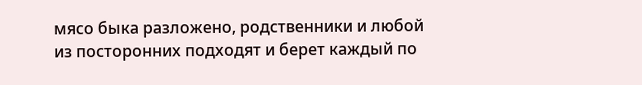мясо быка разложено, родственники и любой из посторонних подходят и берет каждый по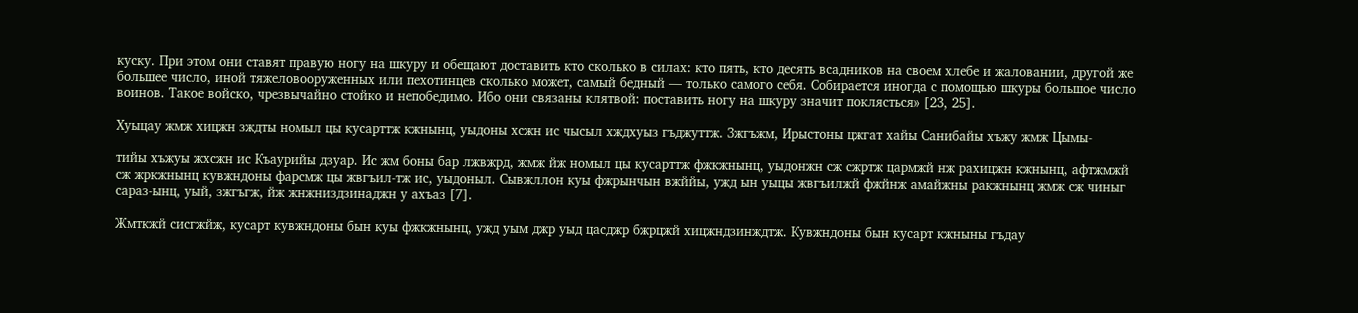куску. При этом они ставят правую ногу на шкуру и обещают доставить кто сколько в силах: кто пять, кто десять всадников на своем хлебе и жаловании, другой же большее число, иной тяжеловооруженных или пехотинцев сколько может, самый бедный — только самого себя. Собирается иногда с помощью шкуры большое число воинов. Такое войско, чрезвычайно стойко и непобедимо. Ибо они связаны клятвой: поставить ногу на шкуру значит поклясться» [23, 25].

Хуыцау жмж хицжн зждты номыл цы кусарттж кжнынц, уыдоны хсжн ис чысыл хждхуыз гъджуттж. Зжгъжм, Ирыстоны цжгат хайы Санибайы хъжу жмж Цымы-

тийы хъжуы жхсжн ис Къаурийы дзуар. Ис жм боны бар лжвжрд, жмж йж номыл цы кусарттж фжкжнынц, уыдонжн сж сжртж цармжй нж рахицжн кжнынц, афтжмжй сж жркжнынц кувжндоны фарсмж цы жвгъил-тж ис, уыдоныл. Сывжллон куы фжрынчын вжййы, ужд ын уыцы жвгъилжй фжйнж амайжны ракжнынц жмж сж чиныг сараз-ынц, уый, зжгъгж, йж жнжниздзинаджн у ахъаз [7].

Жмткжй сисгжйж, кусарт кувжндоны бын куы фжкжнынц, ужд уым джр уыд цасджр бжрцжй хицжндзинждтж. Кувжндоны бын кусарт кжныны гъдау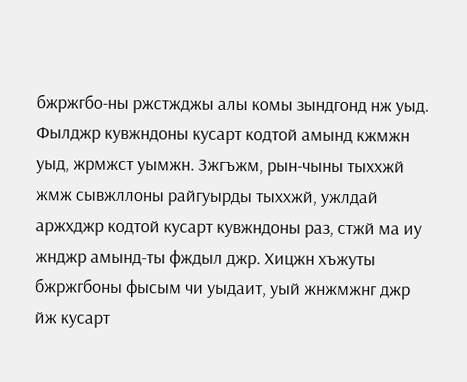бжржгбо-ны ржстжджы алы комы зындгонд нж уыд. Фылджр кувжндоны кусарт кодтой амынд кжмжн уыд, жрмжст уымжн. Зжгъжм, рын-чыны тыххжй жмж сывжллоны райгуырды тыххжй, ужлдай аржхджр кодтой кусарт кувжндоны раз, стжй ма иу жнджр амынд-ты фждыл джр. Хицжн хъжуты бжржгбоны фысым чи уыдаит, уый жнжмжнг джр йж кусарт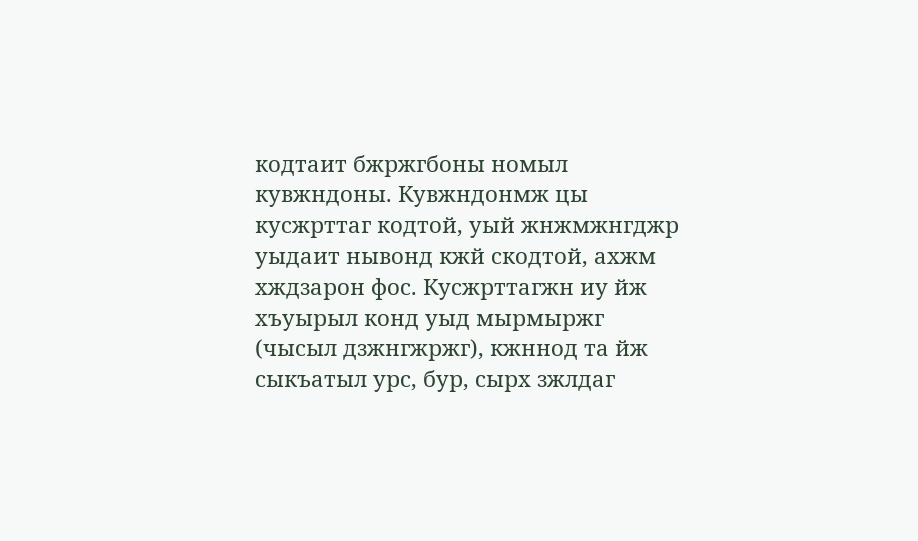кодтаит бжржгбоны номыл кувжндоны. Кувжндонмж цы кусжрттаг кодтой, уый жнжмжнгджр уыдаит нывонд кжй скодтой, ахжм хждзарон фос. Кусжрттагжн иу йж хъуырыл конд уыд мырмыржг (чысыл дзжнгжржг), кжннод та йж сыкъатыл урс, бур, сырх зжлдаг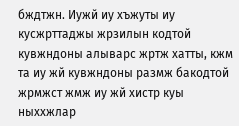бждтжн. Иужй иу хъжуты иу кусжрттаджы жрзилын кодтой кувжндоны алыварс жртж хатты, кжм та иу жй кувжндоны размж бакодтой жрмжст жмж иу жй хистр куы ныххжлар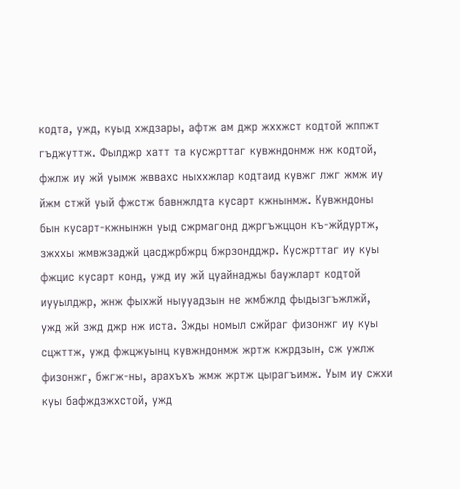кодта, ужд, куыд хждзары, афтж ам джр жххжст кодтой жппжт гъджуттж. Фылджр хатт та кусжрттаг кувжндонмж нж кодтой, фжлж иу жй уымж жввахс ныххжлар кодтаид кувжг лжг жмж иу йжм стжй уый фжстж бавнжлдта кусарт кжнынмж. Кувжндоны бын кусарт-кжнынжн уыд сжрмагонд джргъжццон къ-жйдуртж, зжххы жмвжзаджй цасджрбжрц бжрзондджр. Кусжрттаг иу куы фжцис кусарт конд, ужд иу жй цуайнаджы баужларт кодтой иууылджр, жнж фыхжй ныууадзын не жмбжлд фыдызгъжлжй, ужд жй зжд джр нж иста. Зжды номыл сжйраг физонжг иу куы сцжттж, ужд фжцжуынц кувжндонмж жртж кжрдзын, сж ужлж физонжг, бжгж-ны, арахъхъ жмж жртж цырагъимж. Уым иу сжхи куы бафждзжхстой, ужд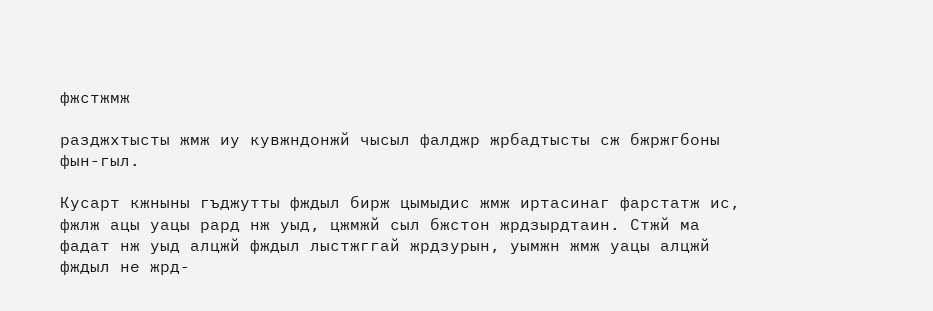фжстжмж

разджхтысты жмж иу кувжндонжй чысыл фалджр жрбадтысты сж бжржгбоны фын-гыл.

Кусарт кжныны гъджутты фждыл бирж цымыдис жмж иртасинаг фарстатж ис, фжлж ацы уацы рард нж уыд, цжмжй сыл бжстон жрдзырдтаин. Стжй ма фадат нж уыд алцжй фждыл лыстжггай жрдзурын, уымжн жмж уацы алцжй фждыл не жрд-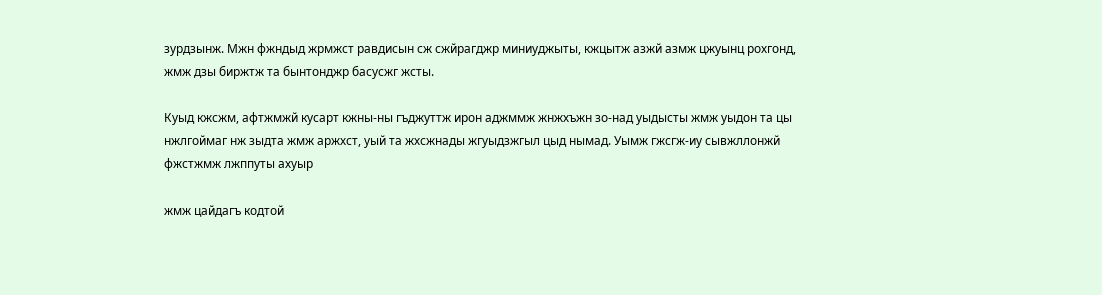зурдзынж. Мжн фжндыд жрмжст равдисын сж сжйрагджр миниуджыты, кжцытж азжй азмж цжуынц рохгонд, жмж дзы биржтж та бынтонджр басусжг жсты.

Куыд кжсжм, афтжмжй кусарт кжны-ны гъджуттж ирон аджммж жнжхъжн зо-над уыдысты жмж уыдон та цы нжлгоймаг нж зыдта жмж аржхст, уый та жхсжнады жгуыдзжгыл цыд нымад. Уымж гжсгж-иу сывжллонжй фжстжмж лжппуты ахуыр

жмж цайдагъ кодтой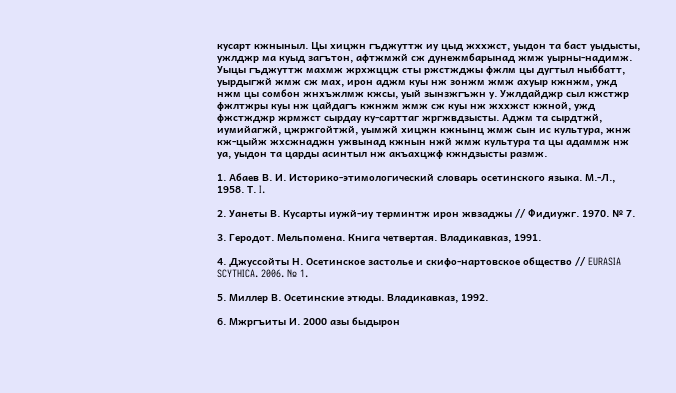кусарт кжныныл. Цы хицжн гъджуттж иу цыд жххжст, уыдон та баст уыдысты, ужлджр ма куыд загътон, афтжмжй сж дунежмбарынад жмж уырны-надимж. Уыцы гъджуттж махмж жрхжццж сты ржстжджы фжлм цы дугтыл ныббатт, уырдыгжй жмж сж мах, ирон аджм куы нж зонжм жмж ахуыр кжнжм, ужд нжм цы сомбон жнхъжлмж кжсы, уый зынзжгъжн у. Ужлдайджр сыл кжстжр фжлтжры куы нж цайдагъ кжнжм жмж сж куы нж жххжст кжной, ужд фжстжджр жрмжст сырдау ку-сарттаг жргжвдзысты. Аджм та сырдтжй, иумийагжй, цжржгойтжй, уымжй хицжн кжнынц жмж сын ис культура, жнж кж-цыйж жхсжнаджн ужвынад кжнын нжй жмж культура та цы адаммж нж уа, уыдон та царды асинтыл нж акъахцжф кжндзысты размж.

1. Абаев В. И. Историко-этимологический словарь осетинского языка. М.-Л., 1958. Т. I.

2. Уанеты В. Кусарты иужй-иу терминтж ирон жвзаджы // Фидиужг. 1970. № 7.

3. Геродот. Мельпомена. Книга четвертая. Владикавказ, 1991.

4. Джуссойты Н. Осетинское застолье и скифо-нартовское общество // EURASIA SCYTHICA. 2006. № 1.

5. Миллер В. Осетинские этюды. Владикавказ, 1992.

6. Мжргъиты И. 2000 азы быдырон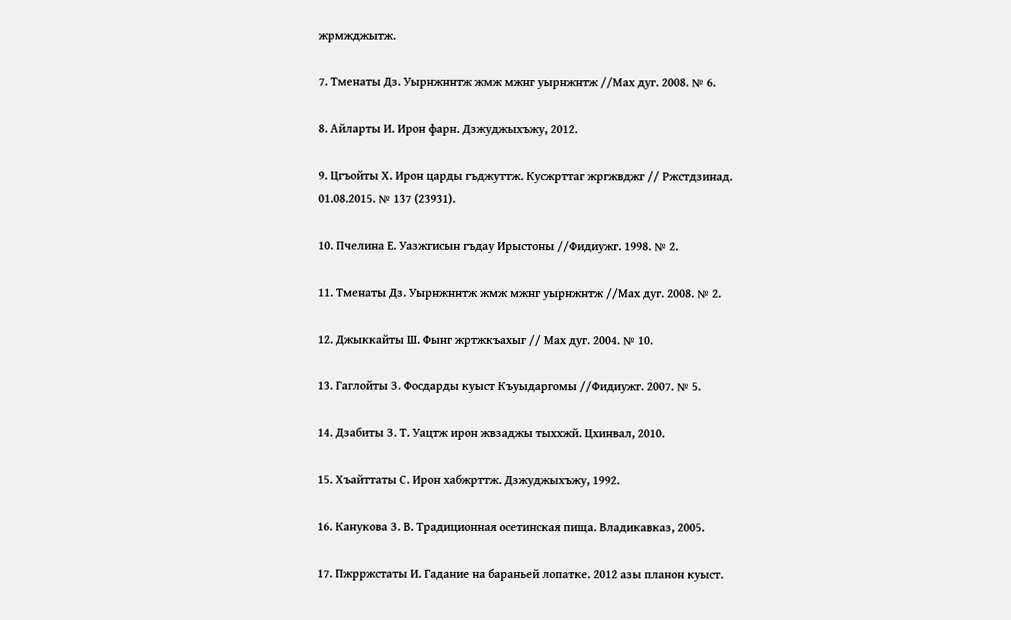жрмжджытж.

7. Тменаты Дз. Уырнжннтж жмж мжнг уырнжнтж //Мах дуг. 2008. № 6.

8. Айларты И. Ирон фарн. Дзжуджыхъжу, 2012.

9. Цгъойты Х. Ирон царды гъджуттж. Кусжрттаг жргжвджг // Ржстдзинад. 01.08.2015. № 137 (23931).

10. Пчелина Е. Уазжгисын гъдау Ирыстоны //Фидиужг. 1998. № 2.

11. Тменаты Дз. Уырнжннтж жмж мжнг уырнжнтж //Мах дуг. 2008. № 2.

12. Джыккайты Ш. Фынг жртжкъахыг // Мах дуг. 2004. № 10.

13. Гаглойты З. Фосдарды куыст Къуыдаргомы //Фидиужг. 2007. № 5.

14. Дзабиты З. Т. Уацтж ирон жвзаджы тыххжй. Цхинвал, 2010.

15. Хъайттаты С. Ирон хабжрттж. Дзжуджыхъжу, 1992.

16. Канукова З. В. Традиционная осетинская пища. Владикавказ, 2005.

17. Пжрржстаты И. Гадание на бараньей лопатке. 2012 азы планон куыст.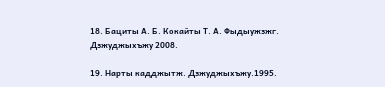18. Бациты А. Б. Кокайты Т. А. Фыдыужзжг. Дзжуджыхъжу 2008.

19. Нарты кадджытж. Дзжуджыхъжу.1995.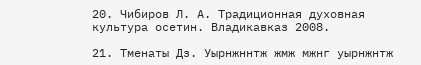20. Чибиров Л. А. Традиционная духовная культура осетин. Владикавказ 2008.

21. Тменаты Дз. Уырнжннтж жмж мжнг уырнжнтж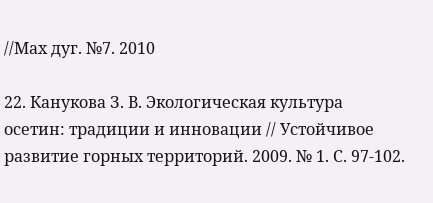//Мах дуг. №7. 2010

22. Канукова З. В. Экологическая культура осетин: традиции и инновации // Устойчивое развитие горных территорий. 2009. № 1. С. 97-102.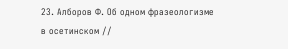23. Алборов Ф. Об одном фразеологизме в осетинском //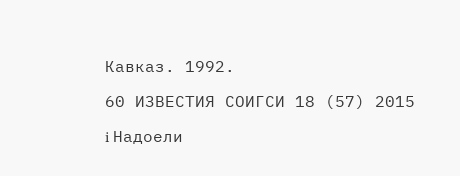Кавказ. 1992.

60 ИЗВЕСТИЯ СОИГСИ 18 (57) 2015

i Надоели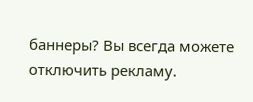баннеры? Вы всегда можете отключить рекламу.